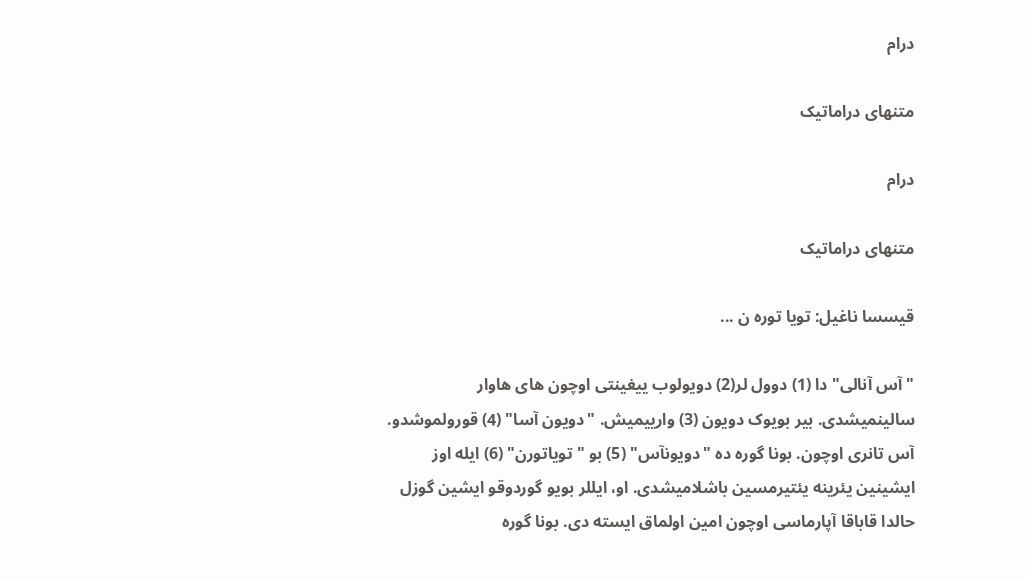درام

متنهای دراماتیک

درام

متنهای دراماتیک

قیسسا ناغیل: تویا توره ن ...

"آس آنالی" دا (1) دوول لر(2) دویولوب ییغینتی اوچون های هاوار سالینمیشدی. بیر بویوک دویون (3) وارییمیش. "دویون آسا" (4) قورولموشدو. آس تانری اوچون. بونا گوره ده "دویونآس" (5) بو "تویاتورن" (6) ایله اوز ایشینین یئرینه یئتیرمسین باشلامیشدی. او، ایللر بویو گوردوقو ایشین گوزل حالدا قاباقا آپارماسی اوچون امین اولماق ایسته دی. بونا گوره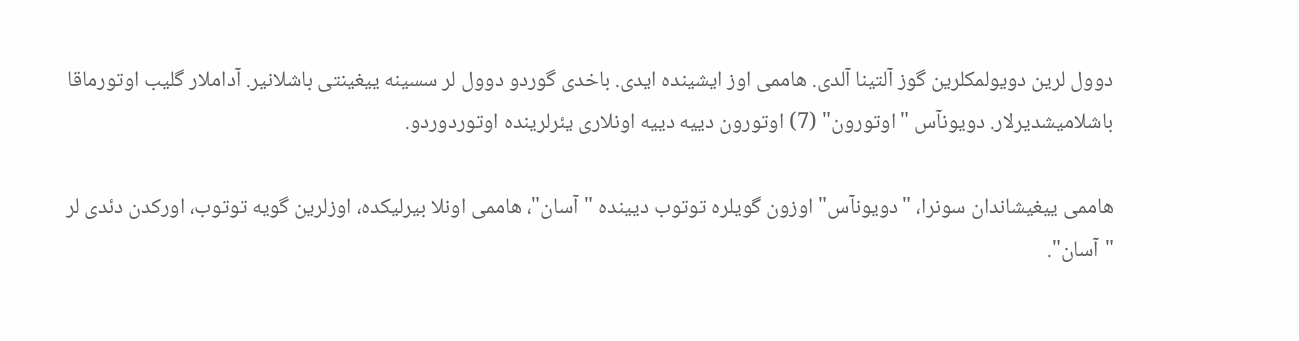دوول لرین دویولمکلرین گوز آلتینا آلدی. هاممی اوز ایشینده ایدی. باخدی گوردو دوول لر سسینه ییغینتی باشلانیر. آداملار گلیب اوتورماقا باشلامیشدیرلار. دویونآس "اوتورون" (7) اوتورون دییه دییه اونلاری یئرلرینده اوتوردوردو.

هاممی ییغیشاندان سونرا، "دویونآس" اوزون گویلره توتوب دیینده "آسان"، هاممی اونلا بیرلیکده، اوزلرین گویه توتوب، اورکدن دئدی لر "آسان".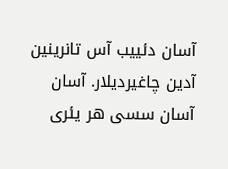آسان دئییب آس تانرینین آدین چاغیردیلار. آسان آسان سسی هر یئری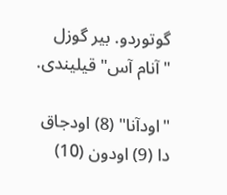گوتوردو. بیر گوزل "آنام آس" قیلیندی.

"اودآنا" (8) اودجاق دا (9) اودون (10)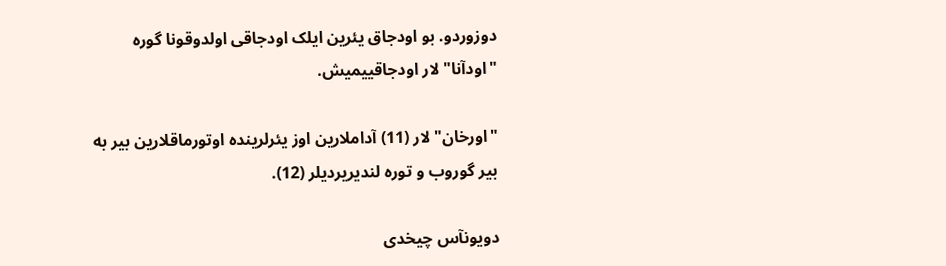دوزوردو. بو اودجاق یئرین ایلک اودجاقی اولدوقونا گوره "اودآنا"لار اودجاقییمیش.

"اورخان" لار (11) آداملارین اوز یئرلرینده اوتورماقلارین بیر به بیر گوروب و توره لندیریردیلر (12).

دویونآس چیخدی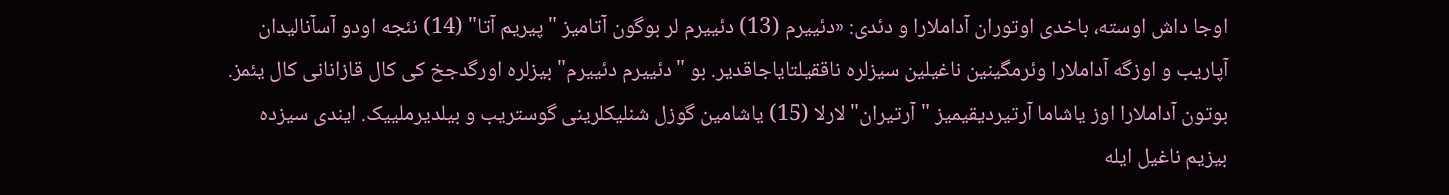اوجا داش اوسته، باخدی اوتوران آداملارا و دئدی: «دئییرم (13) دئییرم لر بوگون آتامیز "پیریم آتا" (14) نئجه اودو آسآنالیدان آپاریب و اوزگه آداملارا وئرمگینین ناغیلین سیزلره ناققیلتایاجاقدیر. بو "دئییرم دئییرم" بیزلره اورگدجخ کی کال قازانانی کال یئمز. بوتون آداملارا اوز یاشاما آرتیردیقیمیز "آرتیران" لارلا (15) یاشامین گوزل شنلیکلرینی گوستریب و بیلدیرملییک. ایندی سیزده بیزیم ناغیل ایله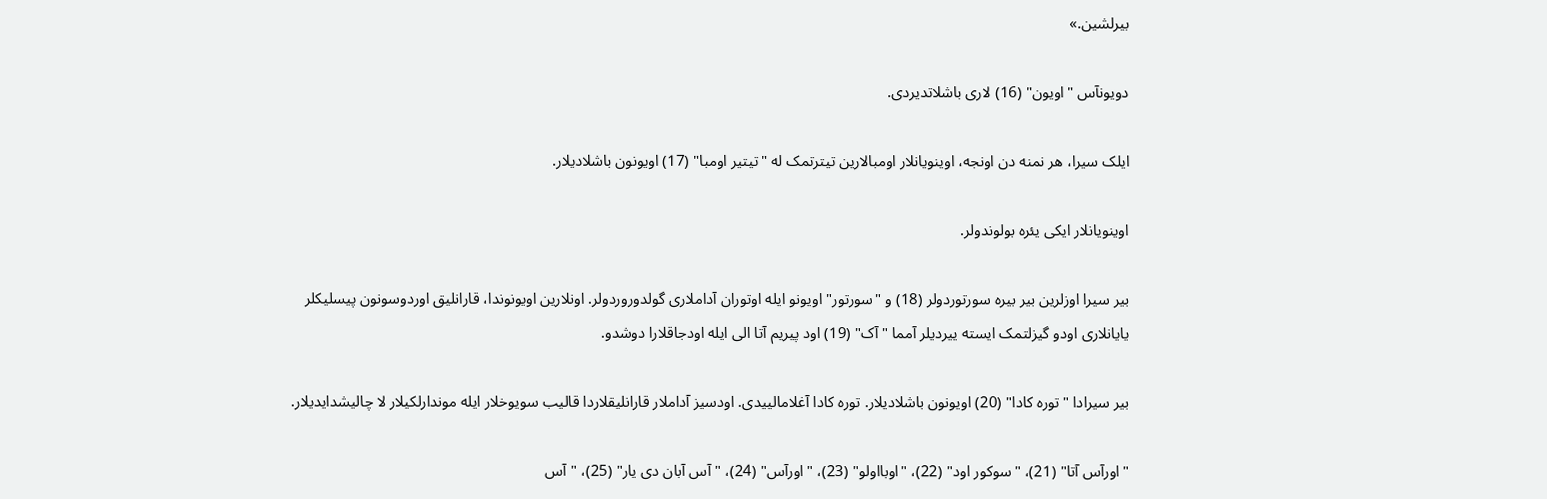بیرلشین.»

دویونآس "اویون" (16) لاری باشلاتدیردی.

ایلک سیرا، هر نمنه دن اونجه، اوینویانلار اومبالارین تیترتمک له "تیتیر اومبا" (17) اویونون باشلادیلار.

اوینویانلار ایکی یئره بولوندولر.

بیر سیرا اوزلرین بیر بیره سورتوردولر (18) و "سورتور" اویونو ایله اوتوران آداملاری گولدوروردولر. اونلارین اویونوندا، قارانلیق اوردوسونون پیسلیکلر یایانلاری اودو گیزلتمک ایسته ییردیلر آمما "آک" (19) اود پیریم آتا الی ایله اودجاقلارا دوشدو.

بیر سیرادا "توره کادا" (20) اویونون باشلادیلار. توره کادا آغلامالییدی. اودسیز آداملار قارانلیقلاردا قالیب سویوخلار ایله موندارلکیلار لا چالیشدایدیلار.

"اورآس آتا" (21)، "سوکور اود" (22)، "اوبااولو" (23)، "اورآس" (24)، "آس آبان دی یار" (25)، "آس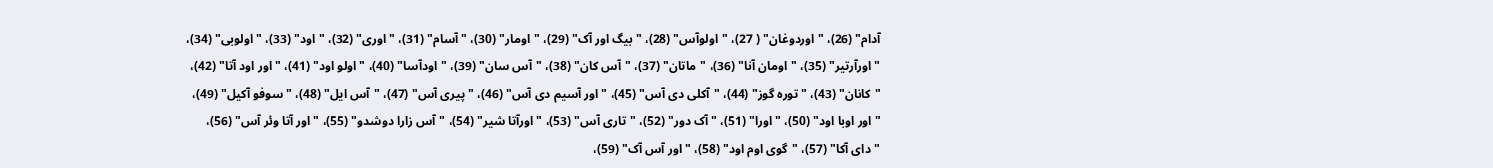آدام" (26)، "اوردوغان" ( 27)، "اولوآس" (28)، "بیگ اور آک" (29)، "اومار" (30)، "آسام" (31)، "اوری" (32)، "اود" (33)، "اولوبی" (34)، "اورآرتیر" (35)، "اومان آنا" (36)، "ماتان" (37)، "آس کان" (38)، "آس سان" (39)، "اودآسا" (40)، "اولو اود" (41)، "اور اود آتا" (42)، "کانان" (43)، "توره گوز" (44)، "آکلی دی آس" (45)، "اور آسیم دی آس" (46)، "پیری آس" (47)، "آس ایل" (48)، "سوفو آکیل" (49)، "اور اوبا اود" (50)، "اورا" (51)، "آک دور" (52)، "تاری آس" (53)، "اورآتا شیر" (54)، "آس زارا دوشدو" (55)، "اور آتا وئر آس" (56)، "دای آکا" (57)، "گوی اوم اود" (58)، "اور آس آک" (59)،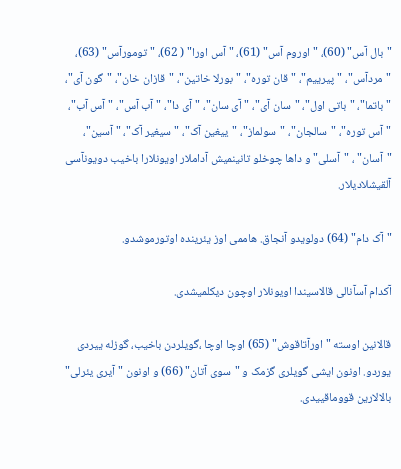"بال آس" (60)، "اوروم آس" (61)، "آس اورا" ( 62)، "تومورآس" (63)، "مردآس"، "پیرییم"، "قان توره"، "بورلا خاتین"، "قازان خان"، "گون آی"، "باتما"، "باتی اول"، "سان آی"، "آی سان"، "آی دا"، "آب آس"، "آس آب"، "آس توره"، "سالجان"، "سولماز"، "ییغین آک"، "سیغیر آک"، "آسین"، "آسان" ، "آسلی" و داها چوخلو تانینمیش آداملار اویونلارا باخیب دویونآسی آلقیشلادیلار.

"آک دام" (64) دولویدو آنجاق. هاممی اوز یئرینده اوتورموشدو.

آکدام آسآنالی قالاسیندا اویونلار اوچون دیکلمیشدی.

قالانین اوسته "اورآتاقوش" (65) اوچا اوچا ،گویلردن باخیب، گوزله ییردی یوردو. اونون ایشی گویلری گزمک و "سوی آتان" (66) و اونون "آیری یئرلی" بالالارین قووماقییدی.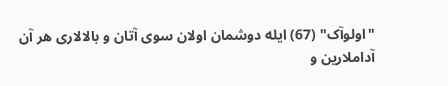"اولوآک" (67) ایله دوشمان اولان سوی آتان و بالالاری هر آن آداملارین و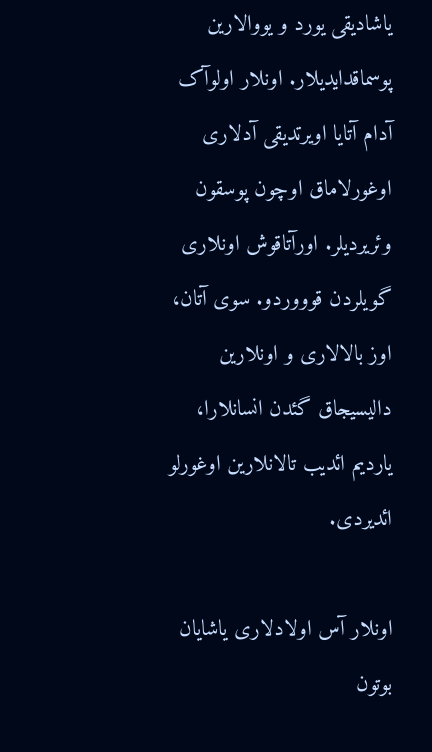یاشادیقی یورد و یووالارین پوسماقدایدیلار. اونلار اولوآک آدام آتایا اویرتدیقی آدلاری اوغورلاماق اوچون پوسقون وئریردیلر. اورآتاقوش اونلاری گویلردن قوووردو. سوی آتان، اوز بالالاری و اونلارین دالیسیجاق گئدن انسانلارا، یاردیم ائدیب تالانلارین اوغورلو ائدیردی.

اونلار آس اولادلاری یاشایان بوتون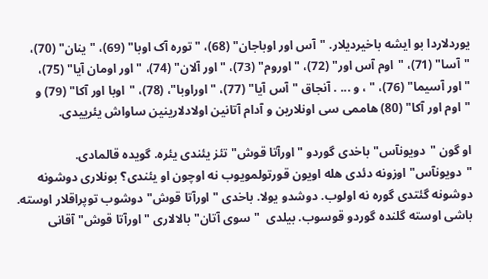یوردلاردا بو ایشه باخیردیلار. "آس اور اوباجان" (68)، "توره آک اوبا" (69)، "ینان" (70)، "آسا" (71)، "اوم آس اور" (72)، "اوروم" (73)، "اور آلان" (74)، "اور اومان آیا" (75)، "اور آسیما" (76)، " ، و ... . آنجاق "آس آیا" (77)، "اوراوبا"، (78)، "اوبا اور آکا" (79) و "اوم اور آکا" (80) هاممی سی اونلارین و آدام آتانین اولادلارینین ساواش یئرییدی.

او گون "دویونآس" باخدی گوردو "اورآتا قوش" تئز یئندی یئره. گویده قالمادی. "دویونآس" اوزونه دئدی هله اویون قورتولمویوب نه اوچون او یئندی؟ بونلاری دوشونه دوشونه گئتدی گوره نه اولوب. دوشدو یولا. باخدی "اورآتا قوش" دوشوب توپراقلار اوسته. باشی اوسته گلنده گوردو قوسوب. بیلدی  "سوی آتان" بالالاری "اورآتا قوش" آقانی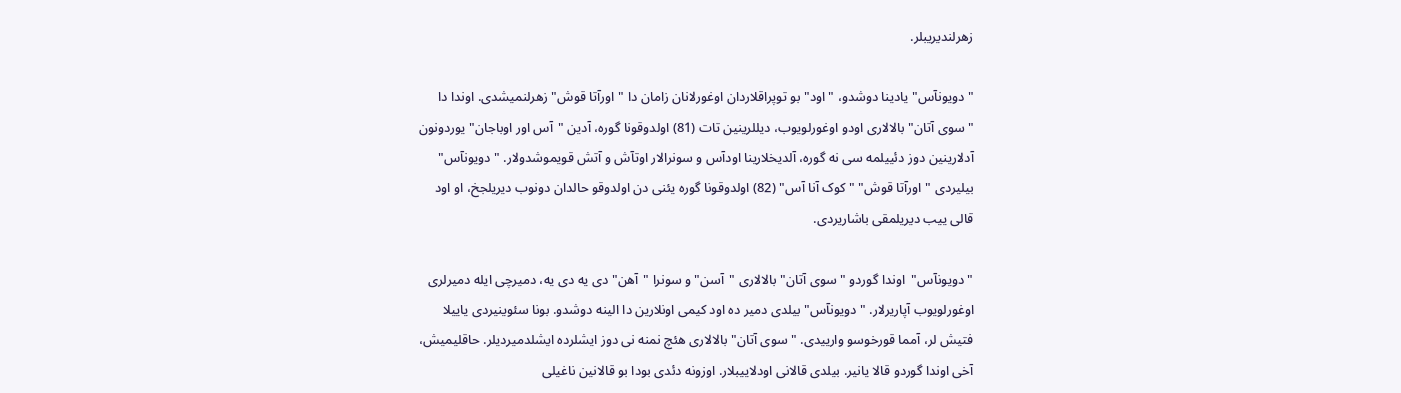زهرلندیریبلر.

"دویونآس" یادینا دوشدو، "اود" بو توپراقلاردان اوغورلانان زامان دا "اورآتا قوش" زهرلنمیشدی. اوندا دا "سوی آتان" بالالاری اودو اوغورلویوب، دیللرینین تات (81) اولدوقونا گوره، آدین "آس اور اوباجان" یوردونون آدلارینین دوز دئییلمه سی نه گوره، آلدیخلارینا اودآس و سونرالار اوتآش و آتش قویموشدولار. "دویونآس" بیلیردی "اورآتا قوش" " کوک آنا آس" (82) اولدوقونا گوره یئنی دن اولدوقو حالدان دونوب دیریلجخ، او اود قالی ییب دیریلمقی باشاریردی.

"دویونآس"  اوندا گوردو "سوی آتان" بالالاری "آسن" و سونرا "آهن" دی یه دی یه، دمیرچی ایله دمیرلری اوغورلویوب آپاریرلار. "دویونآس" بیلدی دمیر ده اود کیمی اونلارین دا الینه دوشدو. بونا سئوینیردی یاییلا فتیش لر، آمما قورخوسو وارییدی. "سوی آتان" بالالاری هئچ نمنه نی دوز ایشلرده ایشلدمیردیلر. حاقلیمیش، آخی اوندا گوردو قالا یانیر. بیلدی قالانی اودلاییبلار. اوزونه دئدی بودا بو قالانین ناغیلی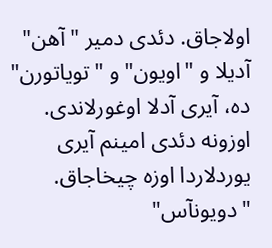اولاجاق. دئدی دمیر "آهن" آدیلا و "اویون" و "تویاتورن" ده، آیری آدلا اوغورلاندی. اوزونه دئدی امینم آیری یوردلاردا اوزه چیخاجاق. "دویونآس"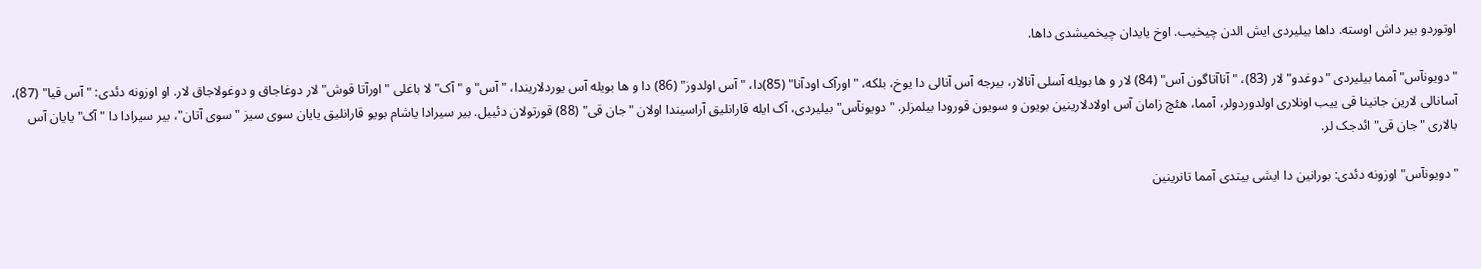اوتوردو بیر داش اوسته. داها بیلیردی ایش الدن چیخیب. اوخ یایدان چیخمیشدی داها.

"دویونآس" آمما بیلیردی "دوغدو" لار (83)، "آناآتاگون آس" (84) لار و ها بویله آسلی آنالار، بیرجه آس آنالی دا یوخ، بلکه، "اورآک اودآنا" (85)دا، "آس اولدوز" (86) دا و ها بویله آس یوردلاریندا، "آس" و "آک" لا باغلی "اورآتا قوش" لار دوغاجاق و دوغولاجاق لار. او اوزونه دئدی: "آس قیا" (87)، آسانالی لارین جانینا قی ییب اونلاری اولدوردولر، آمما، هئچ زامان آس اولادلارینین بویون و سویون قورودا بیلمزلر. "دویونآس" بیلیردی، آک ایله قارانلیق آراسیندا اولان "جان قی" (88) قورتولان دئییل. بیر سیرادا یاشام بویو قارانلیق یایان سوی سیز "سوی آتان"، بیر سیرادا دا "آک" یایان آس بالاری "جان قی" ائدجک لر.

"دویونآس" اوزونه دئدی: بورانین دا ایشی بیتدی آمما تانرینین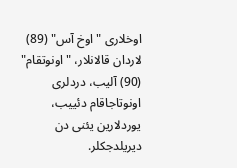اوخلاری " اوخ آس" (89) لاردان قالانلار، "اونوتقام" (90) آلیب، دردلری اونوتاجاقام دئییب، یوردلارین یئنی دن دیریلدجکلر.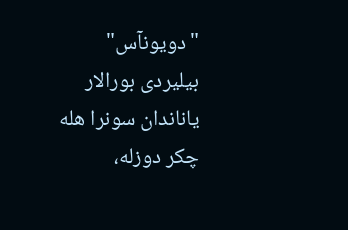"دویونآس" بیلیردی بورالار یاناندان سونرا هله چکر دوزله،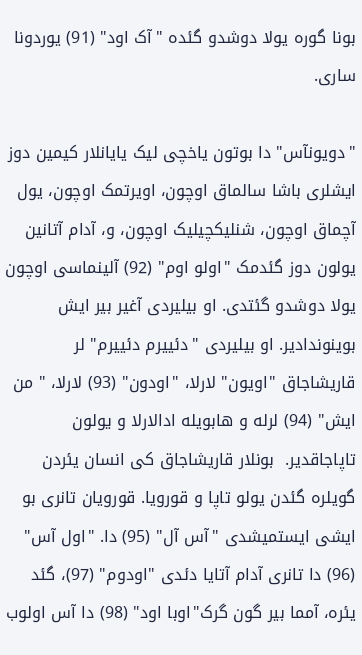بونا گوره یولا دوشدو گئده "آک اود" (91) یوردونا ساری.

"دویونآس" دا بوتون یاخچی لیک یایانلار کیمین دوز ایشلری باشا سالماق اوچون، اویرتمک اوچون، یول آچماق اوچون، شنلیکچیلیک اوچون، و، آدام آتانین یولون دوز گئدمک "اولو اوم" (92) آلینماسی اوچون یولا دوشدو گئتدی. او بیلیردی آغیر بیر ایش بوینوندادیر. او بیلیردی "دئییرم دئییرم" لر قاریشاجاق "اویون" لارلا، "اودون" (93) لارلا، " من ایش" (94) لرله و هابویله ادالارلا و یولون تاپاجاقدیر.  بونلار قاریشاجاق کی انسان یئردن گویلره گئدن یولو تاپا و قورویا. قورویان تانری بو ایشی ایستمیشدی "آس آل" (95) دا. "اول آس" (96) دا تانری آدام آتایا دئدی "اودوم" (97)، گئد یئره، آمما بیر گون گرک"اوبا اود" (98) دا آس اولوب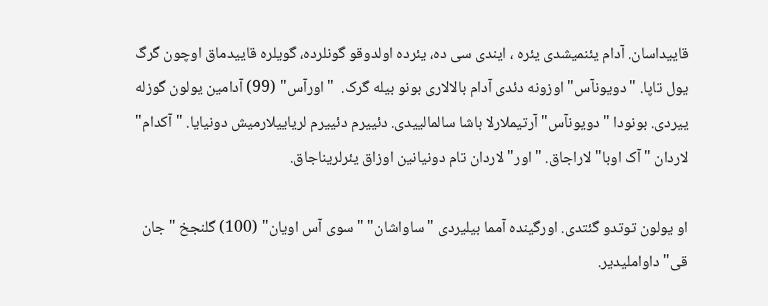قاییداسان. آدام یئنمیشدی یئره ، ایندی سی ده، یئرده اولدوقو گونلرده، گویلره قاییدماق اوچون گرگ یول تاپا. "دویونآس" اوزونه دئدی آدام بالالاری بونو بیله گرک.  "اورآس" (99) آدامین یولون گوزله ییردی. بونودا "دویونآس" آرتیملارلا باشا سالمالییدی. دئییرم دئییرم لریاییلارمیش دونیایا. "آکدام" لاردان "آک اوبا" لاراجاق. "اور" لاردان تام دونیانین اوزاق یئرلریناجاق.

او یولون توتدو گئتدی. اورگینده آمما بیلیردی "ساواشان" "سوی آس اویان" (100) گلنجخ "جان قی" داواملیدیر.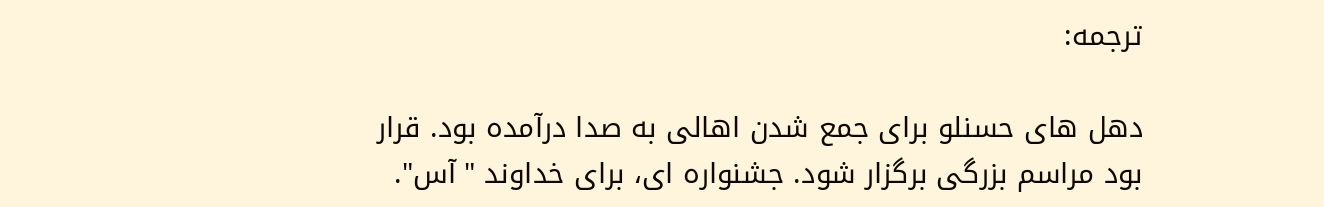ترجمه:

دهل های حسنلو برای جمع شدن اهالی به صدا درآمده بود. قرار بود مراسم بزرگی برگزار شود. جشنواره ای، برای خداوند "آس".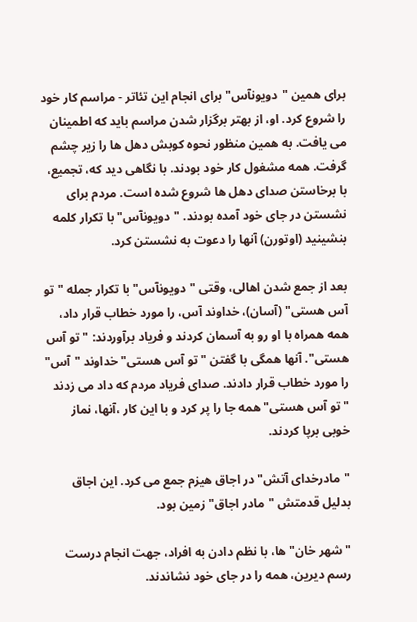برای همین "دویونآس" برای انجام این تئاتر - مراسم کار خود را شروع کرد. او، از بهتر برگزار شدن مراسم باید که اطمینان می یافت. به همین منظور نحوه کوبش دهل ها را زیر چشم گرفت. همه مشغول کار خود بودند. با نگاهی دید که، تجمیع، با برخاستن صدای دهل ها شروع شده است. مردم برای نشستن در جای خود آمده بودند. "دویونآس" با تکرار کلمه بنشینید (اوتورن) آنها را دعوت به نشستن کرد.

بعد از جمع شدن اهالی، وقتی "دویونآس" با تکرار جمله " تو آس هستی" (آسان)، خداوند آس، را مورد خطاب قرار داد، همه همراه با او رو به آسمان کردند و فریاد برآوردند: "تو آس هستی". آنها همگی با گفتن "تو آس هستی" خداوند "آس" را مورد خطاب قرار دادند. صدای فریاد مردم که داد می زدند "تو آس هستی" همه جا را پر کرد و با این کار ،آنها، نماز خوبی برپا کردند.

"مادرخدای آتش" در اجاق هیزم جمع می کرد. این اجاق بدلیل قدمتش "مادر اجاق" زمین بود.

"شهر خان" ها، با نظم دادن به افراد، جهت انجام درست رسم دیرین، همه را در جای خود نشاندند.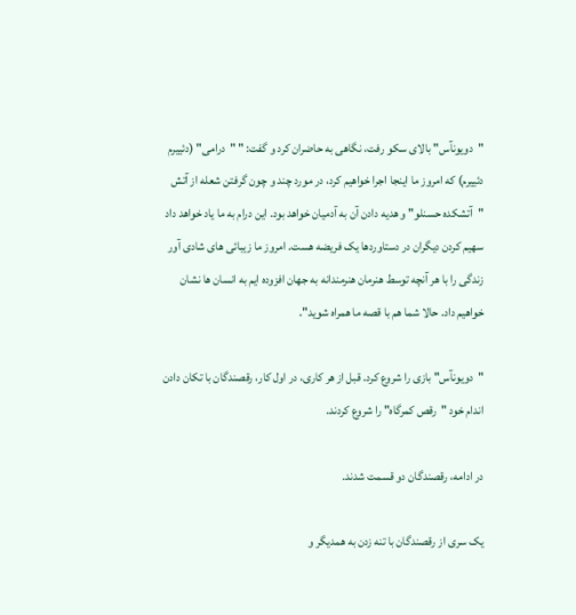"دویونآس" بالای سکو رفت، نگاهی به حاضران کرد و گفت: " "درامی" (دئییرم دئییرم) که امروز ما اینجا اجرا خواهیم کرد، در مورد چند و چون گرفتن شعله از آتش "آتشکده حسنلو" و هدیه دادن آن به آدمیان خواهد بود. این درام به ما یاد خواهد داد سهیم کردن دیگران در دستاوردها یک فریضه هست. امروز ما زیبائی های شادی آور زندگی را با هر آنچه توسط هنرمان هنرمندانه به جهان افزوده ایم به انسان ها نشان خواهیم داد. حالا شما هم با قصه ما همراه شوید".

"دویونآس" بازی را شروع کرد. قبل از هر کاری، در اول کار، رقصندگان با تکان دادن اندام خود "رقص کمرگاه" را شروع کردند.

در ادامه، رقصندگان دو قسمت شدند.

یک سری از رقصندگان با تنه زدن به همدیگر و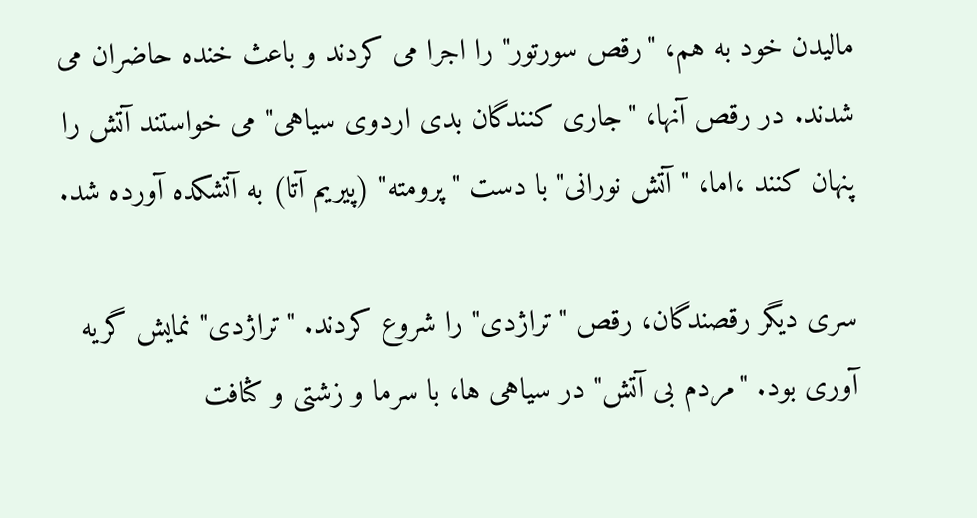مالیدن خود به هم، "رقص سورتور" را اجرا می کردند و باعث خنده حاضران می شدند. در رقص آنها، "جاری کنندگان بدی اردوی سیاهی" می خواستند آتش را پنهان کنند ،اما، "آتش نورانی" با دست "پرومته" (پیریم آتا) به آتشکده آورده شد.

سری دیگر رقصندگان، رقص "تراژدی" را شروع کردند. "تراژدی" نمایش گریه آوری بود. "مردم بی آتش" در سیاهی ها، با سرما و زشتی و کثافت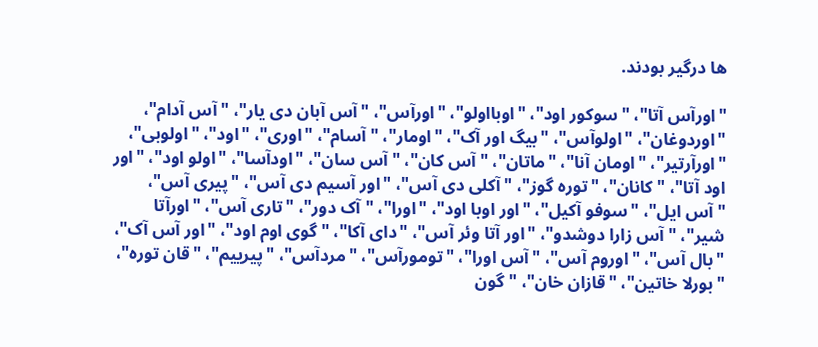ها درگیر بودند.

"اورآس آتا"، "سوکور اود"، "اوبااولو"، "اورآس"، "آس آبان دی یار"، "آس آدام"، "اوردوغان"، "اولوآس"، "بیگ اور آک"، "اومار"، "آسام"، "اوری"، "اود"، "اولوبی"، "اورآرتیر"، "اومان آنا"، "ماتان"، "آس کان"، "آس سان"، "اودآسا"، "اولو اود"، "اور اود آتا"، "کانان"، "توره گوز"، "آکلی دی آس"، "اور آسیم دی آس"، "پیری آس"، "آس ایل"، "سوفو آکیل"، "اور اوبا اود"، "اورا"، "آک دور"، "تاری آس"، "اورآتا شیر"، "آس زارا دوشدو"، "اور آتا وئر آس"، "دای آکا"، "گوی اوم اود"، "اور آس آک"، "بال آس"، "اوروم آس"، "آس اورا"، "تومورآس"، "مردآس"، "پیرییم"، "قان توره"، "بورلا خاتین"، "قازان خان"، "گون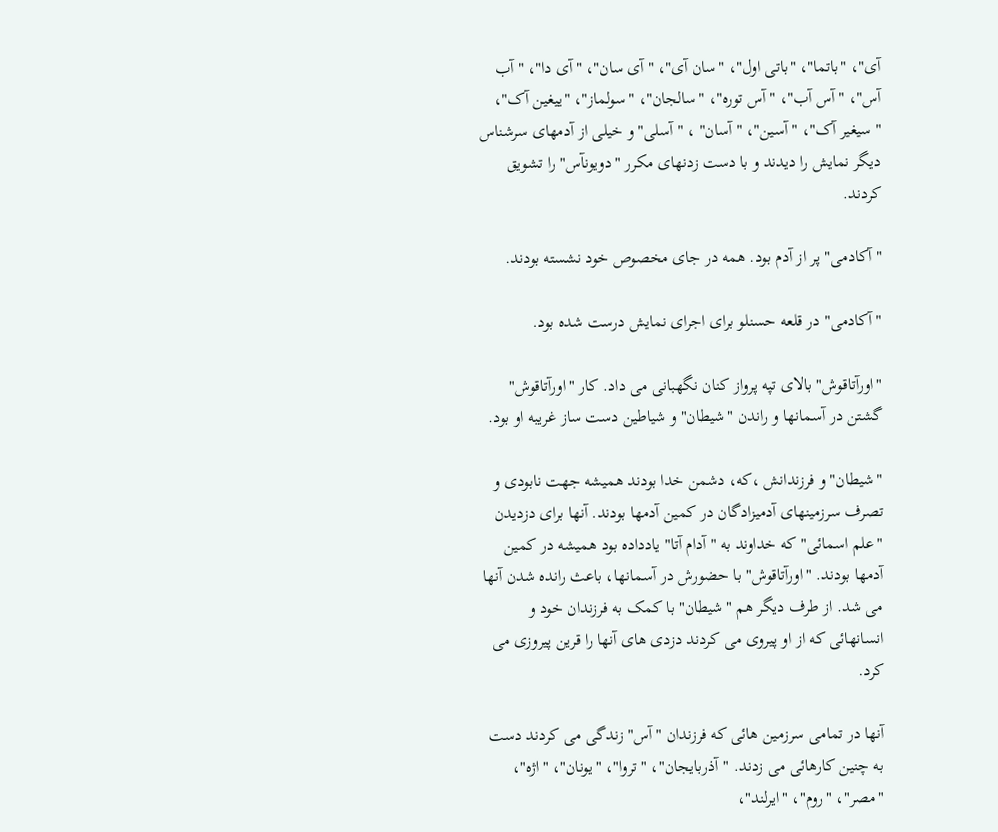آی"، "باتما"، "باتی اول"، "سان آی"، "آی سان"، "آی دا"، "آب آس"، "آس آب"، "آس توره"، "سالجان"، "سولماز"، "ییغین آک"، "سیغیر آک"، "آسین"، "آسان" ، "آسلی" و خیلی از آدمهای سرشناس دیگر نمایش را دیدند و با دست زدنهای مکرر "دویونآس" را تشویق کردند.

"آکادمی" پر از آدم بود. همه در جای مخصوص خود نشسته بودند.

"آکادمی" در قلعه حسنلو برای اجرای نمایش درست شده بود.

"اورآتاقوش" بالای تپه پرواز کنان نگهبانی می داد. کار "اورآتاقوش" گشتن در آسمانها و راندن "شیطان" و شیاطین دست ساز غریبه او بود.

"شیطان" و فرزندانش ،که، دشمن خدا بودند همیشه جهت نابودی و تصرف سرزمینهای آدمیزادگان در کمین آدمها بودند. آنها برای دزدیدن "علم اسمائی" که خداوند به "آدام آتا" یادداده بود همیشه در کمین آدمها بودند. "اورآتاقوش" با حضورش در آسمانها، باعث رانده شدن آنها می شد. از طرف دیگر هم "شیطان" با کمک به فرزندان خود و انسانهائی که از او پیروی می کردند دزدی های آنها را قرین پیروزی می کرد.

آنها در تمامی سرزمین هائی که فرزندان "آس" زندگی می کردند دست به چنین کارهائی می زدند. "آذربایجان"، "تروا"، "یونان"، "اژه"، "مصر"، "روم"، "ایرلند"،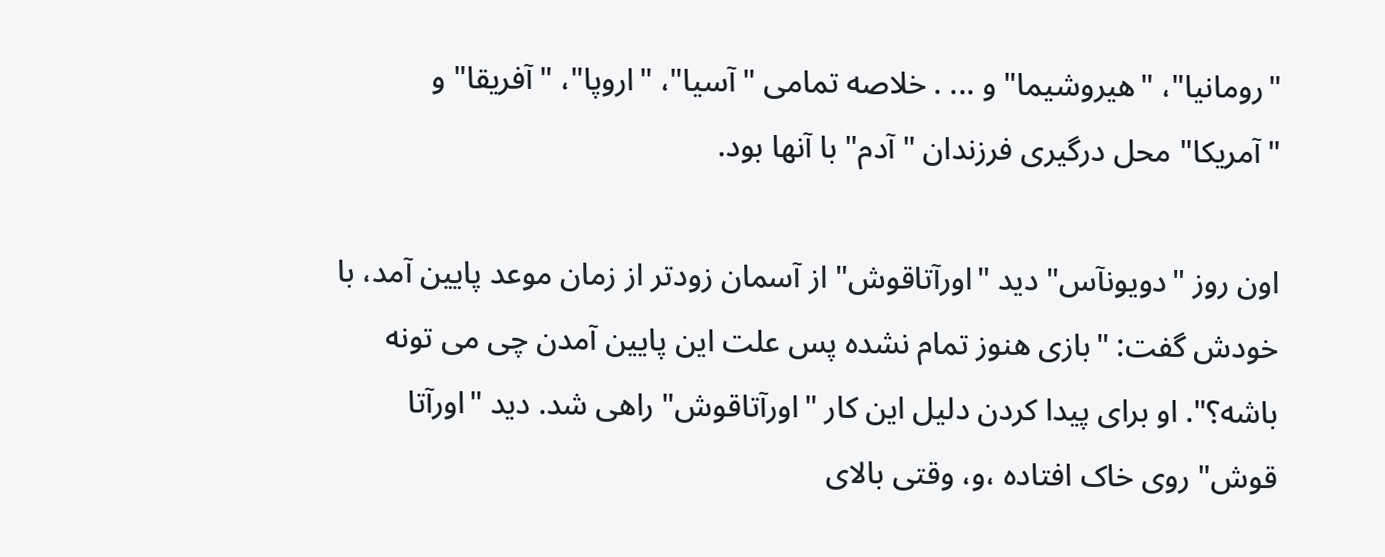"رومانیا"، "هیروشیما" و ... . خلاصه تمامی "آسیا"، "اروپا"، "آفریقا" و "آمریکا" محل درگیری فرزندان "آدم" با آنها بود.

اون روز "دویونآس" دید "اورآتاقوش" از آسمان زودتر از زمان موعد پایین آمد، با خودش گفت: "بازی هنوز تمام نشده پس علت این پایین آمدن چی می تونه باشه؟". او برای پیدا کردن دلیل این کار "اورآتاقوش" راهی شد. دید "اورآتا قوش" روی خاک افتاده ،و، وقتی بالای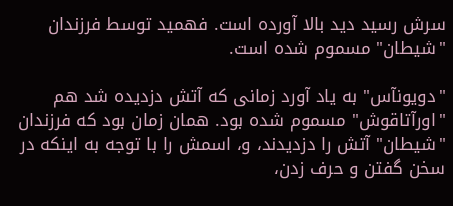سرش رسید دید بالا آورده است. فهمید توسط فرزندان "شیطان" مسموم شده است.

"دویونآس" به یاد آورد زمانی که آتش دزدیده شد هم "اورآتاقوش" مسموم شده بود. همان زمان بود که فرزندان "شیطان" آتش را دزدیدند، و، اسمش را با توجه به اینکه در سخن گفتن و حرف زدن،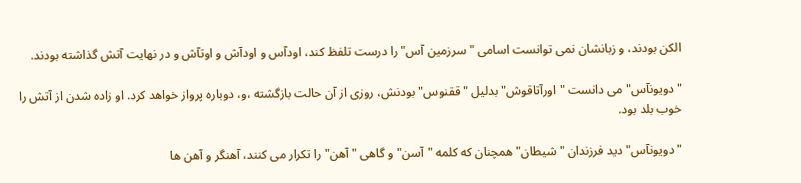الکن بودند، و زبانشان نمی توانست اسامی "سرزمین آس" را درست تلفظ کند، اودآس و اودآش و اوتآش و در نهایت آتش گذاشته بودند.

"دویونآس" می دانست "اورآتاقوش" بدلیل "ققنوس" بودنش، روزی از آن حالت بازگشته ،و، دوباره پرواز خواهد کرد. او زاده شدن از آتش را خوب بلد بود.

"دویونآس" دید فرزندان "شیطان" همچنان که کلمه "آسن" و گاهی "آهن" را تکرار می کنند، آهنگر و آهن ها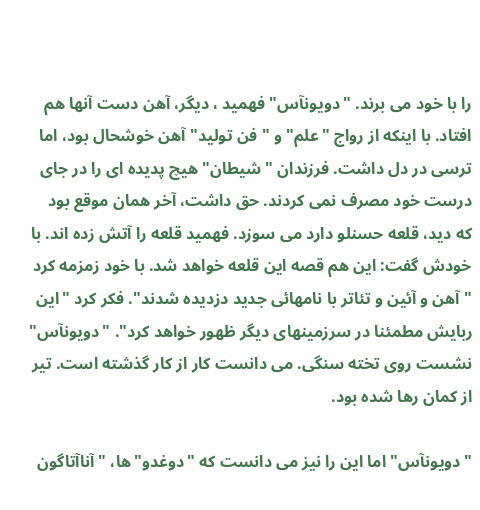را با خود می برند. "دویونآس" فهمید ، دیگر، آهن دست آنها هم افتاد. با اینکه از رواج "علم" و "فن تولید" آهن خوشحال بود، اما ترسی در دل داشت. فرزندان "شیطان" هیچ پدیده ای را در جای درست خود مصرف نمی کردند. حق داشت، آخر همان موقع بود که دید، قلعه حسنلو دارد می سوزد. فهمید قلعه را آتش زده اند. با خودش گفت: این هم قصه این قلعه خواهد شد. با خود زمزمه کرد "آهن و آئین و تئاتر با نامهائی جدید دزدیده شدند". فکر کرد "این ربایش مطمئنا در سرزمینهای دیگر ظهور خواهد کرد". "دویونآس" نشست روی تخته سنگی. می دانست کار از کار گذشته است. تیر از کمان رها شده بود.

"دویونآس" اما این را نیز می دانست که "دوغدو"ها، "آناآتاگون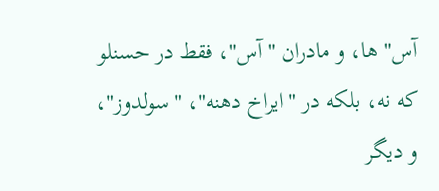آس" ها، و مادران "آس"، فقط در حسنلو که نه، بلکه در "ایراخ دهنه"، "سولدوز"، و دیگر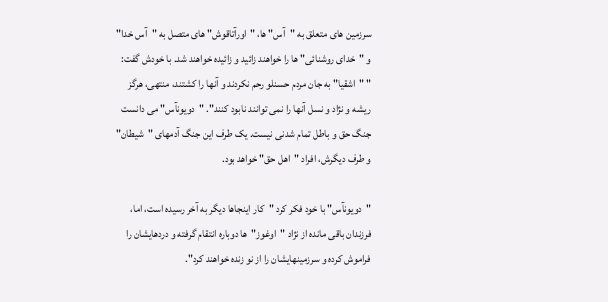سرزمین های متعلق به "آس" ها، "اورآتاقوش" های متصل به "آس خدا" و "خدای روشنائی" ها را خواهند زائید و زائیده خواهند شد. با خودش گفت: " "اشقیا" به جان مردم حسنلو رحم نکردند و آنها را کشتند، منتهی، هرگز ریشه و نژاد و نسل آنها را نمی توانند نابود کنند". "دویونآس" می دانست جنگ حق و باطل تمام شدنی نیست. یک طرف این جنگ آدمهای "شیطان" و طرف دیگرش، افراد "اهل حق" خواهد بود.

"دویونآس" با خود فکر کرد "کار اینجاها دیگر به آخر رسیده است، اما، فرزندان باقی مانده از نژاد "اوغوز"ها دوباره انتقام گرفته و دردهایشان را فراموش کرده و سرزمینهایشان را از نو زنده خواهند کرد".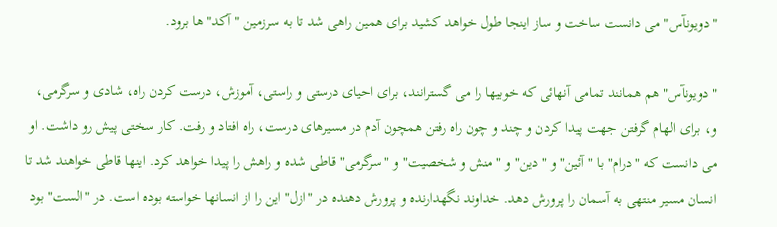"دویونآس" می دانست ساخت و ساز اینجا طول خواهد کشید برای همین راهی شد تا به سرزمین "آکد"ها برود.

"دویونآس" هم همانند تمامی آنهائی که خوبیها را می گسترانند، برای احیای درستی و راستی، آموزش، درست کردن راه، شادی و سرگرمی، و، برای الهام گرفتن جهت پیدا کردن و چند و چون راه رفتن همچون آدم در مسیرهای درست، راه افتاد و رفت. کار سختی پیش رو داشت. او می دانست که "درام" با "آئین" و "دین" و "منش و شخصیت" و "سرگرمی" قاطی شده و راهش را پیدا خواهد کرد. اینها قاطی خواهند شد تا انسان مسیر منتهی به آسمان را پرورش دهد. خداوند نگهدارنده و پرورش دهنده در "ازل" این را از انسانها خواسته بوده است. در "الست" بود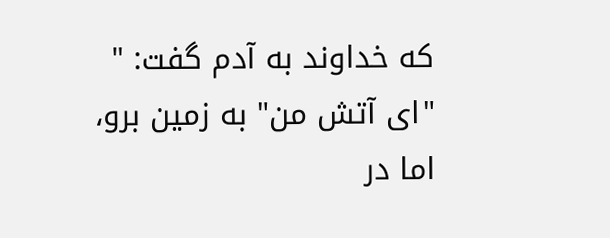که خداوند به آدم گفت: " "ای آتش من" به زمین برو، اما در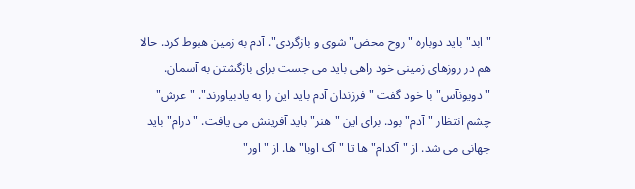"ابد" باید دوباره "روح محض" شوی و بازگردی". آدم به زمین هبوط کرد. حالا هم در روزهای زمینی خود راهی باید می جست برای بازگشتن به آسمان. "دویونآس" با خود گفت "فرزندان آدم باید این را به یادبیاورند". "عرش" چشم انتظار "آدم" بود. برای این "هنر" باید آفرینش می یافت. "درام" باید جهانی می شد. از "آکدام" ها تا "آک اوبا"ها. از "اور"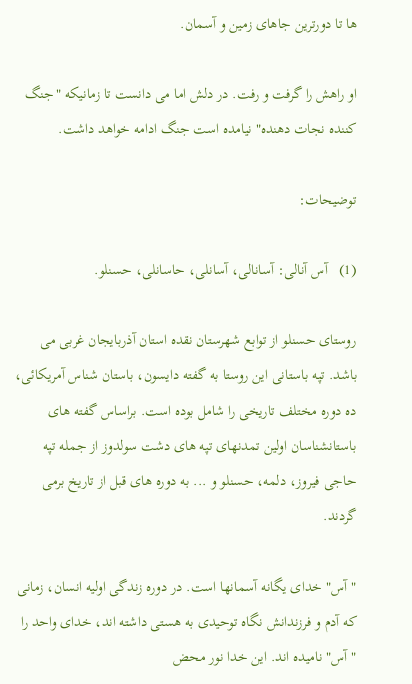ها تا دورترین جاهای زمین و آسمان.

او راهش را گرفت و رفت. در دلش اما می دانست تا زمانیکه "جنگ کننده نجات دهنده" نیامده است جنگ ادامه خواهد داشت.

توضیحات:

(1)   آس آنالی: آسانالی، آسانلی، حاسانلی، حسنلو.

روستای حسنلو از توابع شهرستان نقده استان آذربایجان غربی می باشد. تپه باستانی این روستا به گفته دایسون، باستان شناس آمریکائی، ده دوره مختلف تاریخی را شامل بوده است. براساس گفته های باستانشناسان اولین تمدنهای تپه های دشت سولدوز از جمله تپه حاجی فیروز، دلمه، حسنلو و ... به دوره های قبل از تاریخ برمی گردند.

"آس" خدای یگانه آسمانها است. در دوره زندگی اولیه انسان، زمانی که آدم و فرزندانش نگاه توحیدی به هستی داشته اند، خدای واحد را "آس" نامیده اند. این خدا نور محض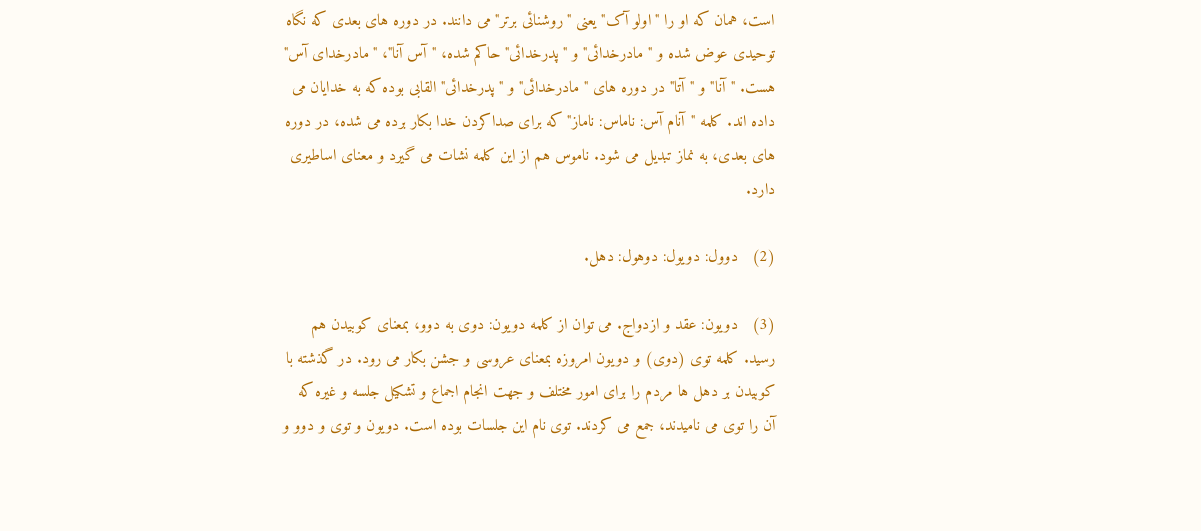است، همان که او را "اولو آک" یعنی "روشنائی برتر" می دانند. در دوره های بعدی که نگاه توحیدی عوض شده و "مادرخدائی" و "پدرخدائی" حاکم شده، "آس آنا"، "مادرخدای آس" هست. "آنا" و "آتا" در دوره های "مادرخدائی" و "پدرخدائی" القابی بوده که به خدایان می داده اند. کلمه "آنام آس: ناماس: ناماز" که برای صداکردن خدا بکار برده می شده، در دوره های بعدی، به نماز تبدیل می شود. ناموس هم از این کلمه نشات می گیرد و معنای اساطیری دارد.

(2)   دوول: دویول: دوهول: دهل.

(3)   دویون: عقد و ازدواج. می توان از کلمه دویون: دوی به دوو، بمعنای کوبیدن هم رسید. کلمه توی (دوی) و دویون امروزه بمعنای عروسی و جشن بکار می رود. در گذشته با کوبیدن بر دهل ها مردم را برای امور مختلف و جهت انجام اجماع و تشکیل جلسه و غیره که آن را توی می نامیدند، جمع می کردند. توی نام این جلسات بوده است. دویون و توی و دوو و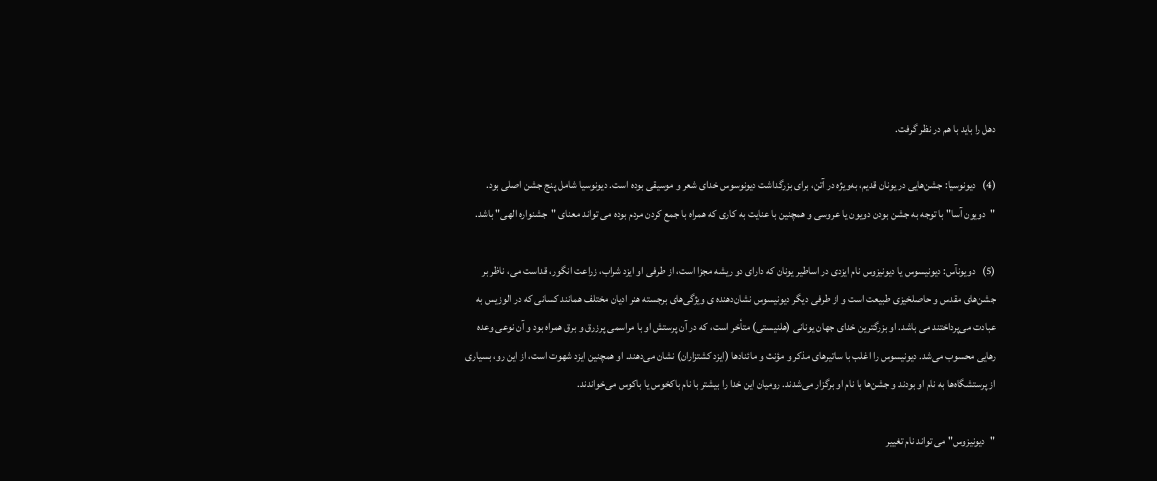دهل را باید با هم در نظر گرفت.

(4)   دیونوسیا: جشن‌هایی در یونان قدیم، به‌ویژه در آتن، برای بزرگداشت دیونوسوس خدای شعر و موسیقی بوده است. دیونوسیا شامل پنج جشن اصلی بود. "دویون آسا" با توجه به جشن بودن دویون یا عروسی و همچنین با عنایت به کاری که همراه با جمع کردن مردم بوده می تواند معنای "جشنواره الهی" باشد.

(5)   دویونآس: دیونیسوس یا دیونیزوس نام ایزدی در اساطیر یونان که دارای دو ریشه مجزا است، از طرفی او ایزد شراب، زراعت انگور، قداست می، ناظر بر جشن‌های مقدس و حاصلخیزی طبیعت است و از طرفی دیگر دیونیسوس نشان‌دهنده ی ویژگی‌های برجسته هنر ادیان مختلف همانند کسانی که در الوزیس به عبادت می‌پرداختند می باشد. او بزرگترین خدای جهان یونانی (هلنیستی) متأخر است، که در آن پرستش او با مراسمی پرزرق و برق همراه بود و آن نوعی وعده رهایی محسوب می‌شد. دیونیسوس را اغلب با ساتیرهای مذکر و مؤنث و مائنادها (ایزد کشتزاران) نشان می‌دهند. او همچنین ایزد شهوت است، از این رو، بسیاری از پرستشگاه‌ها به نام او بودند و جشن‌ها با نام او برگزار می‌شدند. رومیان این خدا را بیشتر با نام باکخوس یا باکوس می‌خواندند.

"دیونیزوس" می تواند نام تغییر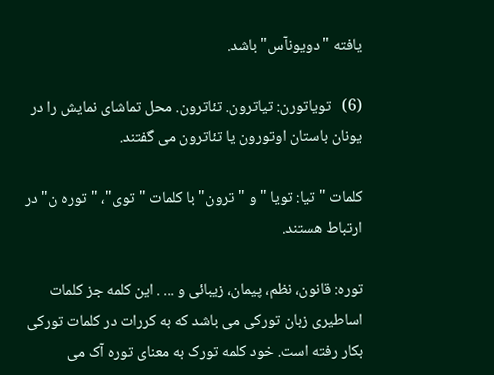یافته "دویونآس" باشد.

(6)   تویاتورن: تیاترون. تئاترون. محل تماشای نمایش را در یونان باستان اوتورون یا تئاترون می گفتند.

کلمات "تیا: تویا " و "ترون" با کلمات "توی"، "توره ن" در ارتباط هستند.

توره: قانون، نظم، پیمان، زیبائی و ... . این کلمه جز کلمات اساطیری زبان تورکی می باشد که به کررات در کلمات تورکی بکار رفته است. خود کلمه تورک به معنای توره آک می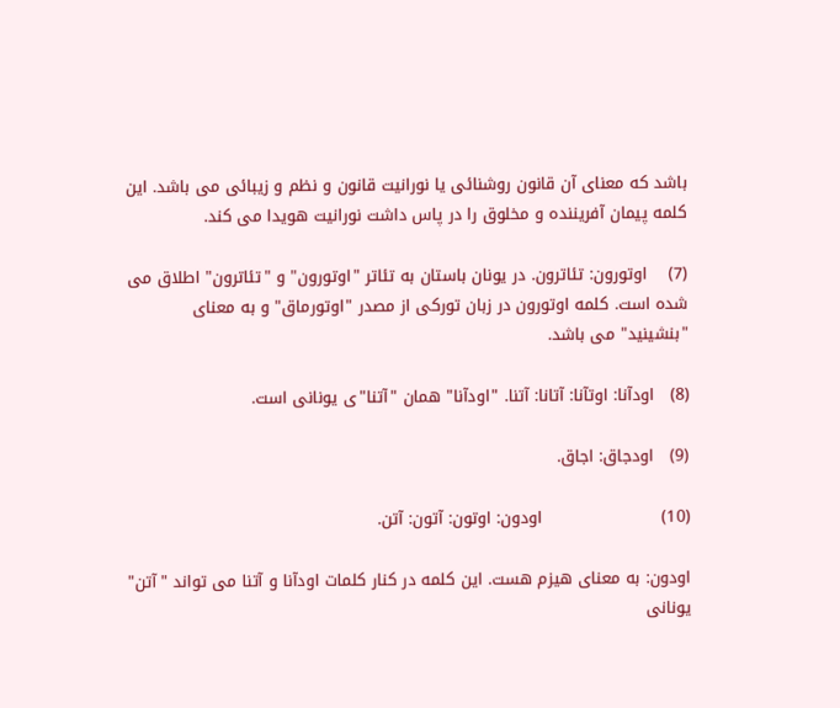باشد که معنای آن قانون روشنائی یا نورانیت قانون و نظم و زیبائی می باشد. این کلمه پیمان آفریننده و مخلوق را در پاس داشت نورانیت هویدا می کند.

(7)    اوتورون: تئاترون. در یونان باستان به تئاتر "اوتورون" و "تئاترون" اطلاق می شده است. کلمه اوتورون در زبان تورکی از مصدر "اوتورماق" و به معنای "بنشینید" می باشد.

(8)   اودآنا: اوتآنا: آتانا: آتنا. "اودآنا" همان "آتنا"ی یونانی است.

(9)   اودجاق: اجاق.

(10)                      اودون: اوتون: آتون: آتن.

اودون: به معنای هیزم هست. این کلمه در کنار کلمات اودآنا و آتنا می تواند "آتن" یونانی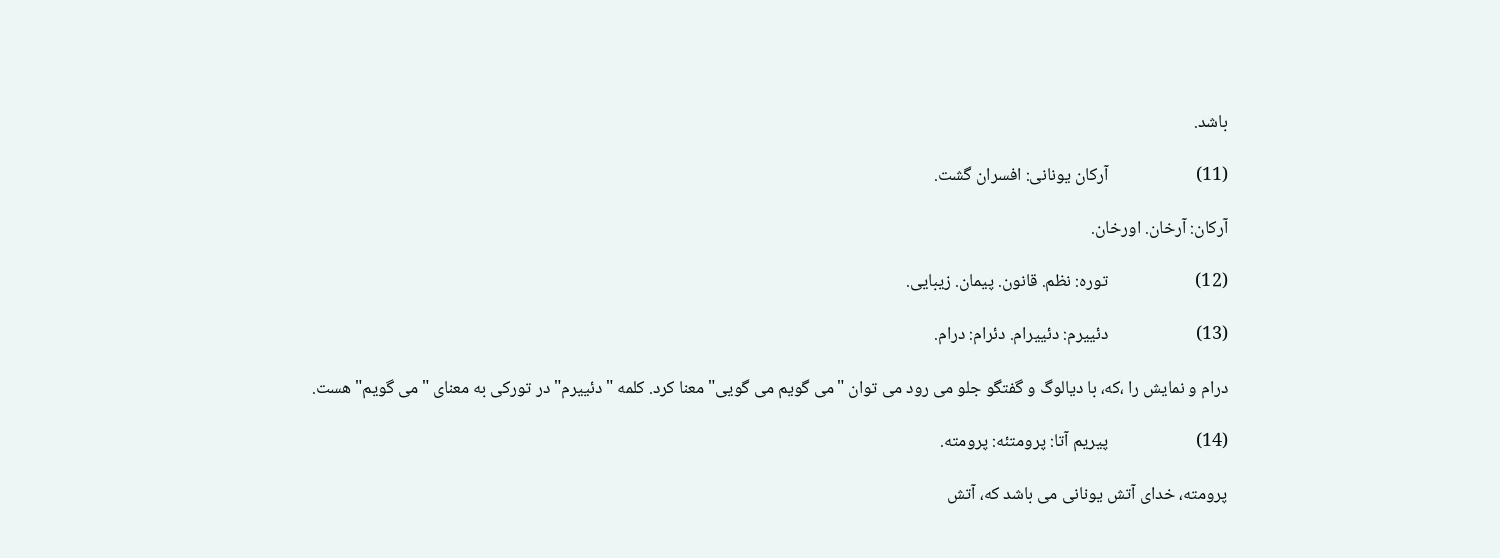باشد.

(11)                      آرکان یونانی: افسران گشت.

آرکان: آرخان. اورخان.

(12)                      توره: نظم. قانون. پیمان. زیبایی.

(13)                      دئییرم: دئییرام. دئرام: درام.

درام و نمایش را ،که، با دیالوگ و گفتگو جلو می رود می توان "می گویم می گویی" معنا کرد. کلمه "دئییرم" در تورکی به معنای "می گویم" هست.

(14)                      پیریم آتا: پرومتئه: پرومته.

پرومته، خدای آتش یونانی می باشد که، آتش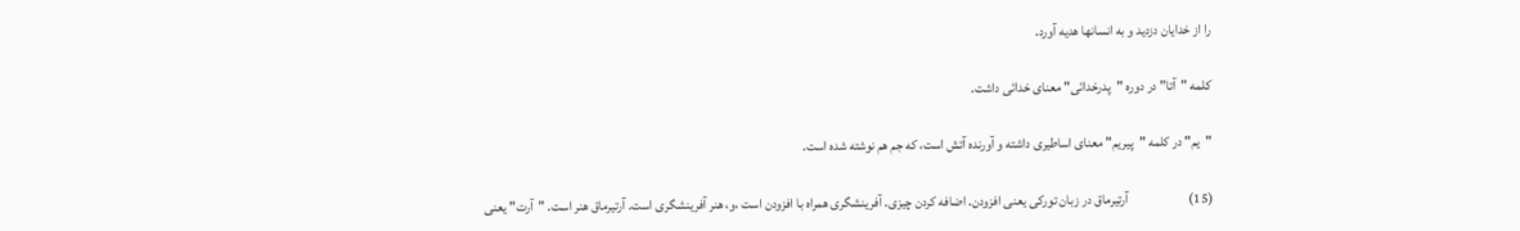را از خدایان دزدید و به انسانها هدیه آورد.

کلمه "آتا" در دوره "پدرخدائی" معنای خدائی داشت.

"یم" در کلمه "پیریم" معنای اساطیری داشته و آورنده آتش است، که جم هم نوشته شده است.

(15)                      آرتیرماق در زبان تورکی یعنی افزودن. اضافه کردن چیزی. آفرینشگری همراه با افزودن است ،و، هنر آفرینشگری است. آرتیرماق هنر است. "آرت" یعنی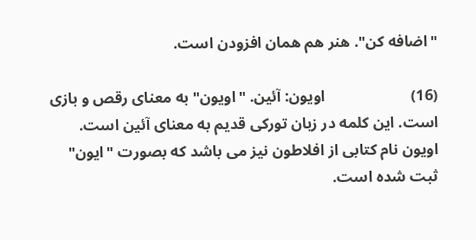"اضافه کن". هنر هم همان افزودن است.

(16)                      اویون: آئین. "اویون" به معنای رقص و بازی است. این کلمه در زبان تورکی قدیم به معنای آئین است. اویون نام کتابی از افلاطون نیز می باشد که بصورت "ایون" ثبت شده است.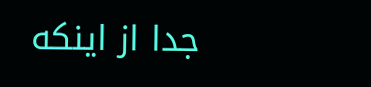جدا از اینکه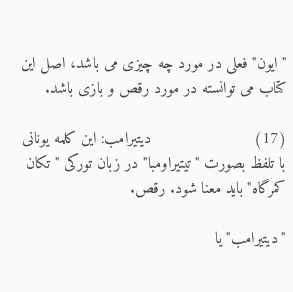"ایون" فعلی در مورد چه چیزی می باشد، اصل این کتاب می توانسته در مورد رقص و بازی باشد.

(17)                      دیتیرامب: این کلمه یونانی با تلفظ بصورت "تیتیراومبا" در زبان تورکی "تکان کمرگاه" باید معنا شود. رقص.

"دیتیرامب" یا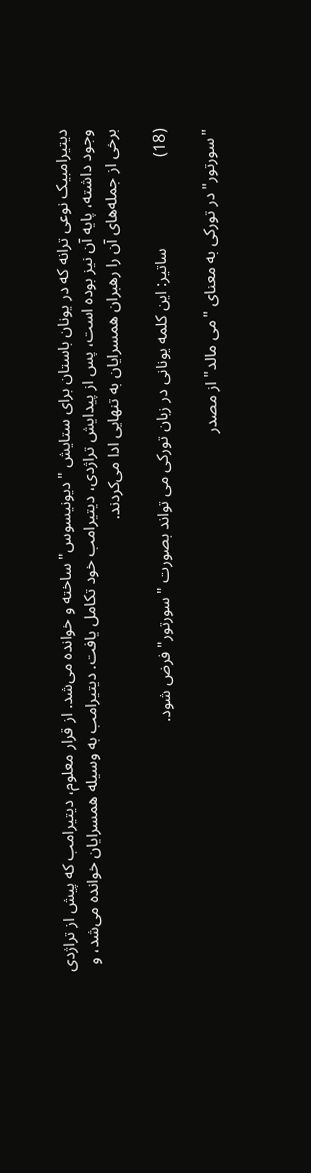دیتیرامبیک نوعی ترانه که در یونان باستان برای ستایش "دیونیسوس" ساخته و خوانده می‌شد. از قرار معلوم، دیتیرامب که پیش از تراژدی وجود داشته، پایه آن نیز بوده است، پس از پیدایش تراژدی، دیتیرامب خود تکامل یافت. دیتیرامب به وسیله همسرایان خوانده می‌شد، و برخی از جمله‌های آن را رهبران همسرایان به تنهایی ادا می‌کردند.

(18)                      ساتیر: این کلمه یونانی در زبان تورکی می تواند بصورت "سورتور" فرض شود.

"سورتور" در تورکی به معنای "می مالد" از مصدر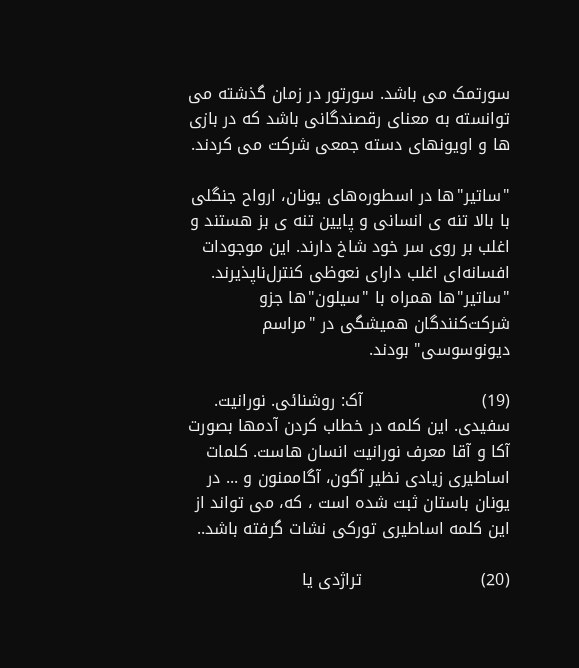سورتمک می باشد. سورتور در زمان گذشته می توانسته به معنای رقصندگانی باشد که در بازی ها و اویونهای دسته جمعی شرکت می کردند.

"ساتیر"ها در اسطوره‌های یونان، ارواح جنگلی با بالا تنه ی انسانی و پایین تنه ی بز هستند و اغلب بر روی سر خود شاخ دارند. این موجودات افسانه‌ای اغلب دارای نعوظی کنترل‌ناپذیرند. "ساتیر"ها همراه با "سیلون"ها جزو شرکت‌کنندگان همیشگی در "مراسم دیونوسوسی" بودند.

(19)                      آک: روشنائی. نورانیت. سفیدی. این کلمه در خطاب کردن آدمها بصورت آکا و آقا معرف نورانیت انسان هاست. کلمات اساطیری زیادی نظیر آگون، آگاممنون و ... در یونان باستان ثبت شده است ، که، می تواند از این کلمه اساطیری تورکی نشات گرفته باشد..

(20)                      تراژدی یا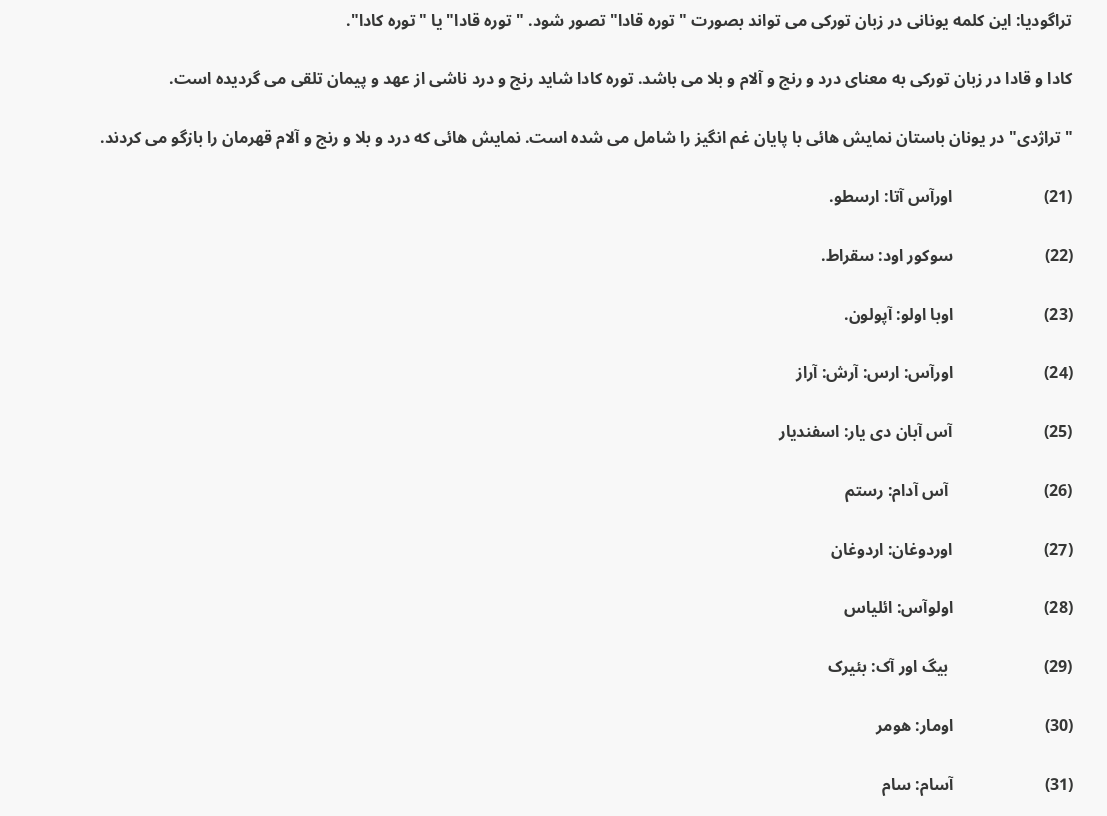تراگودیا: این کلمه یونانی در زبان تورکی می تواند بصورت "توره قادا" تصور شود. "توره قادا" یا "توره کادا".

کادا و قادا در زبان تورکی به معنای درد و رنج و آلام و بلا می باشد. توره کادا شاید رنج و درد ناشی از عهد و پیمان تلقی می گردیده است.

"تراژدی" در یونان باستان نمایش هائی با پایان غم انگیز را شامل می شده است. نمایش هائی که درد و بلا و رنج و آلام قهرمان را بازگو می کردند.

(21)                      اورآس آتا: ارسطو.

(22)                      سوکور اود: سقراط.

(23)                      اوبا اولو: آپولون.

(24)                      اورآس: ارس: آرش: آراز

(25)                      آس آبان دی یار: اسفندیار

(26)                       آس آدام: رستم

(27)                      اوردوغان: اردوغان

(28)                      اولوآس: ائلیاس

(29)                       بیگ اور آک: بئیرک

(30)                      اومار: هومر

(31)                      آسام: سام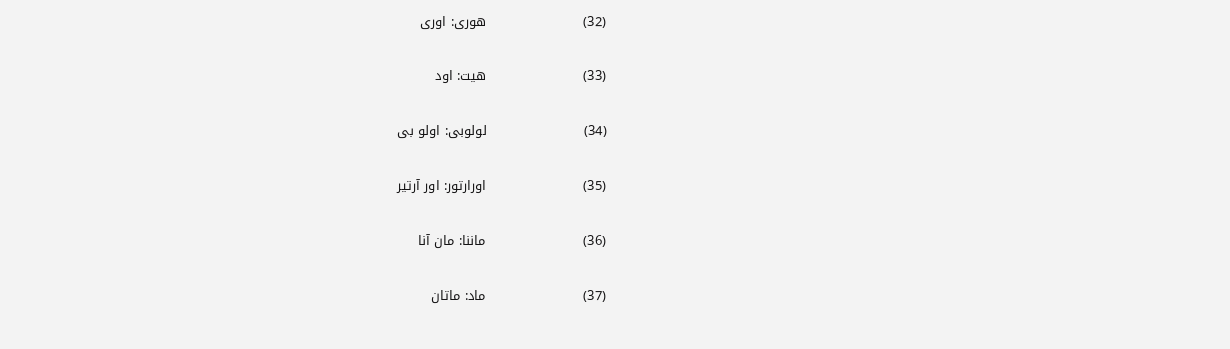(32)                      هوری: اوری

(33)                      هیت: اود

(34)                      لولوبی: اولو بی

(35)                      اورارتور: اور آرتیر

(36)                      ماننا: مان آنا

(37)                      ماد: ماتان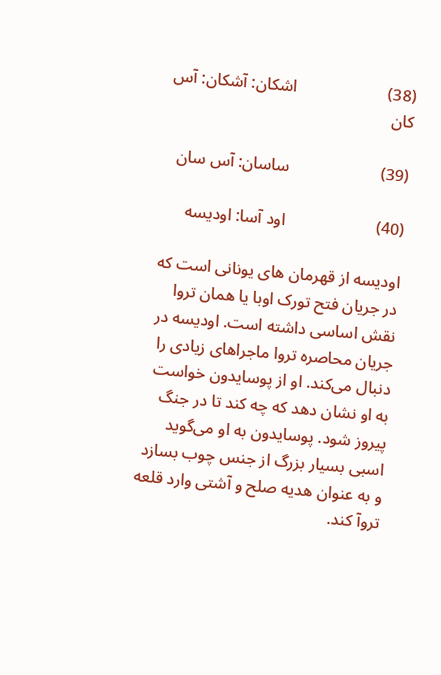(38)                      اشکان: آشکان: آس کان

(39)                      ساسان: آس سان

(40)                      اود آسا: اودیسه

اودیسه از قهرمان های یونانی است که در جریان فتح تورک اوبا یا همان تروا نقش اساسی داشته است. اودیسه در جریان محاصره تروا ماجراهای زیادی را دنبال می‌کند. او از پوسایدون خواست به او نشان دهد که چه کند تا در جنگ پیروز شود. پوسایدون به او می‌گوید اسبی بسیار بزرگ از جنس چوب بسازد و به عنوان هدیه صلح و آشتی وارد قلعه تروآ کند.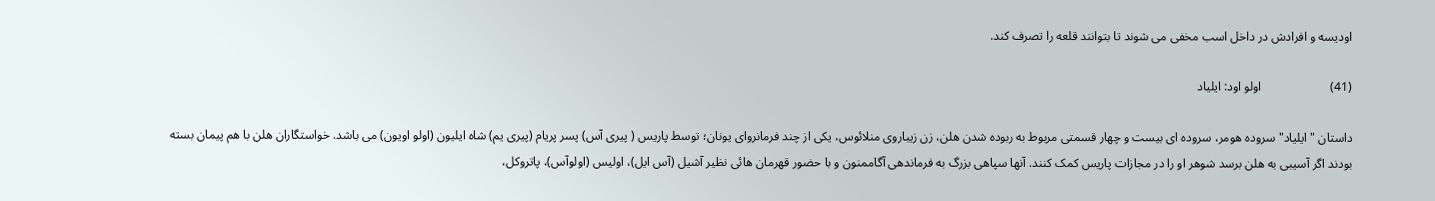اودیسه و افرادش در داخل اسب مخفی می شوند تا بتوانند قلعه را تصرف کند.

(41)                      اولو اود: ایلیاد

داستان "ایلیاد" سروده هومر، سروده ای بیست و چهار قسمتی مربوط به ربوده ‌شدن هلن، زن زیباروی منلائوس، یکی از چند فرمانروای یونان؛ توسط پاریس ( پیری آس) پسر پریام (پیری یم) شاه ایلیون (اولو اویون) می باشد. خواستگاران هلن با هم پیمان بسته بودند اگر آسیبی به هلن برسد شوهر او را در مجازات پاریس کمک کنند. آنها سپاهی بزرگ به فرماندهی آگاممنون و با حضور قهرمان هائی نظیر آشیل (آس ایل)، اولیس (اولوآس)، پاتروکل،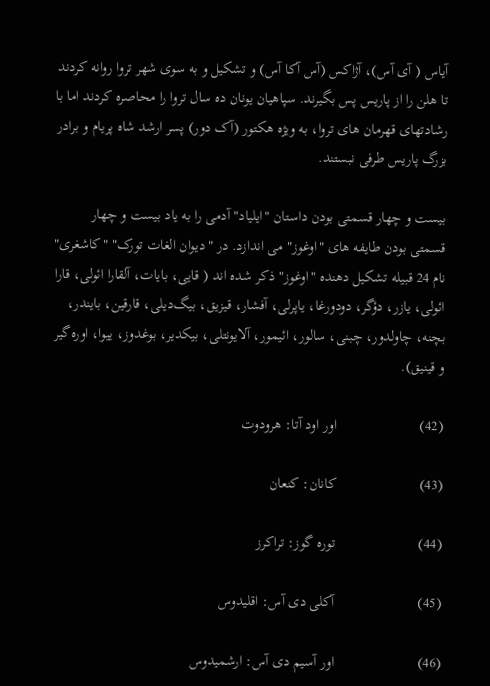آیاس ( آی آس)، آژاکس (آس آکا آس) و تشکیل و به سوی شهر تروا روانه کردند تا هلن را از پاریس پس بگیرند. سپاهیان یونان ده سال تروا را محاصره کردند اما با رشادتهای قهرمان های تروا، به ویژه هکتور (آک دور) پسر ارشد شاه پریام و برادر بزرگ پاریس طرفی نبستند.

بیست و چهار قسمتی بودن داستان "ایلیاد" آدمی را به یاد بیست و چهار قسمتی بودن طایفه های "اوغوز" می اندازد. در "دیوان الغات تورک" "کاشغری" نام 24 قبیله تشکیل دهنده "اوغوز" ذکر شده اند ( قایی، بایات، آلقارا‌ ائولی‌، قارا‌ ائولی، یازر، دؤگر‌، دودورغا‌‌‌‌‌‌‌‌‌‌‌‌‌‌‌، یاپرلی، آفشار‌، قیزیق، بیگ‌دیلی‌، قارقین‌، بایندر‌، بچنه‌، چاولدور‌، چبنی‌، سالور‌، ائیمور‌، آلایونتلی، بیکدیر‌، بوغدوز، ییوا‌، اوره‌گیر‌ و قینیق).

(42)                      اور اود آتا: هرودوت

(43)                      کانان: کنعان

(44)                      توره گوز: تراکرز

(45)                      آکلی دی آس: اقلیدوس

(46)                      اور آسیم دی آس: ارشمیدوس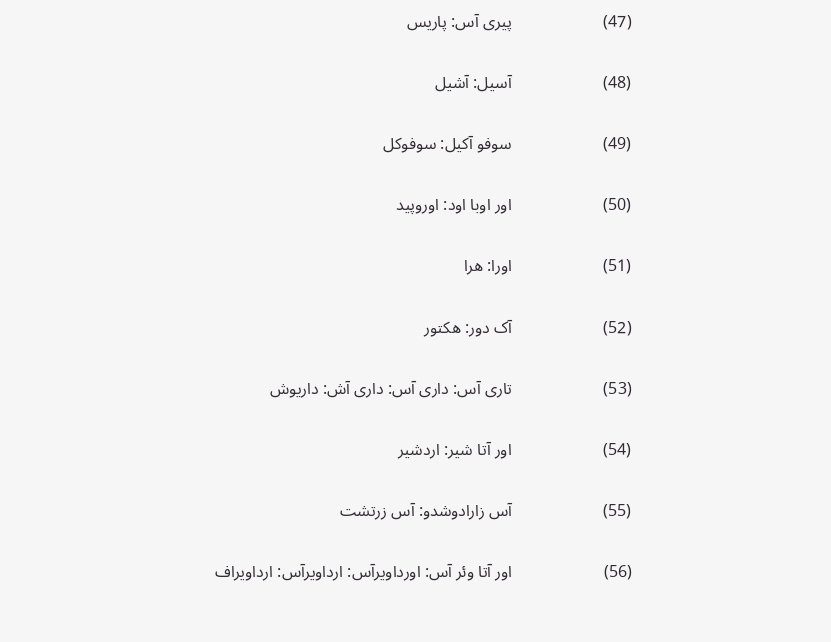(47)                      پیری آس: پاریس

(48)                      آسیل: آشیل

(49)                      سوفو آکیل: سوفوکل

(50)                      اور اوبا اود: اوروپید

(51)                      اورا: هرا

(52)                      آک دور: هکتور

(53)                      تاری آس: داری آس: داری آش: داریوش

(54)                      اور آتا شیر: اردشیر

(55)                      آس زارادوشدو: آس زرتشت

(56)                      اور آتا وئر آس: اورداویرآس: ارداویرآس: ارداویراف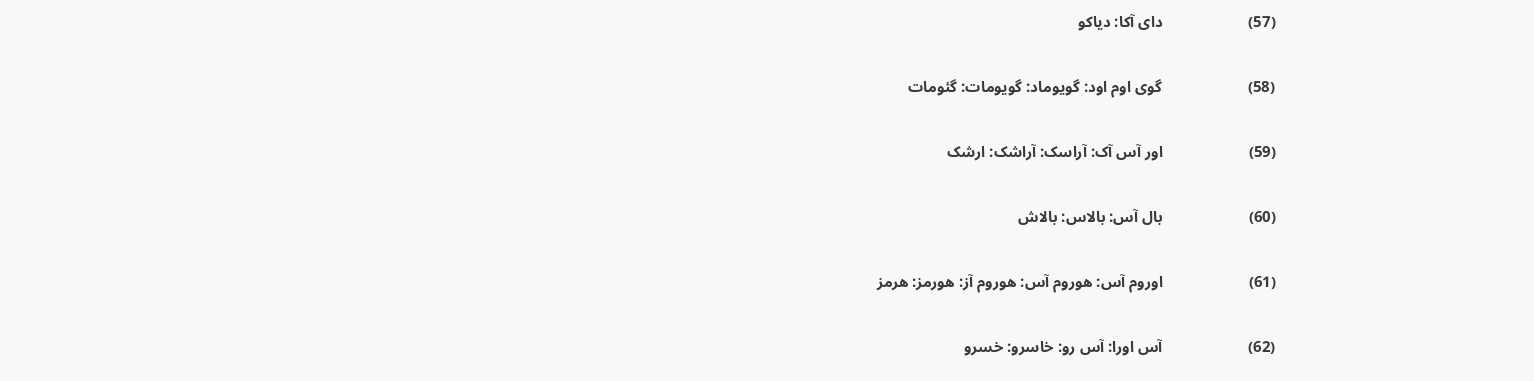(57)                      دای آکا: دیاکو

(58)                      گوی اوم اود: گویوماد: گویومات: گئومات

(59)                      اور آس آک: آراسک: آراشک: ارشک

(60)                      بال آس: بالاس: بالاش

(61)                      اوروم آس: هوروم آس: هوروم آز: هورمز: هرمز

(62)                      آس اورا: آس رو: خاسرو: خسرو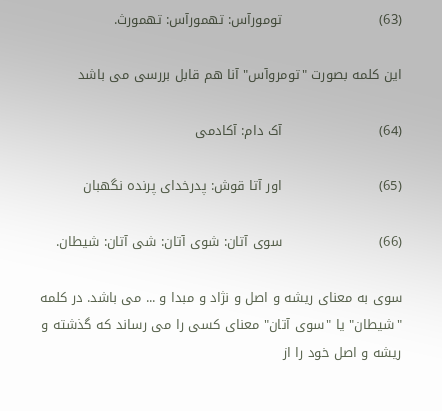(63)                      تومورآس: تهمورآس: تهمورث.

این کلمه بصورت "تومروآس" آنا هم قابل بررسی می باشد

(64)                      آک دام: آکادمی

(65)                      اور آتا قوش: پدرخدای پرنده نگهبان

(66)                      سوی آتان: شوی آتان: شی آتان: شیطان.

سوی به معنای ریشه و اصل و نژاد و مبدا و ... می باشد. در کلمه "شیطان" یا "سوی آتان" معنای کسی را می رساند که گذشته و ریشه و اصل خود را از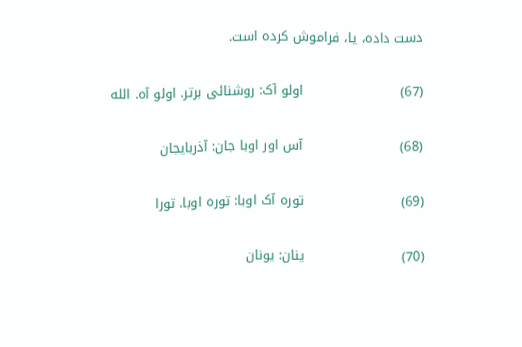دست داده، یا، فراموش کرده است.

(67)                      اولو آک: روشنائی برتر. اولو آه. الله

(68)                      آس اور اوبا جان: آذربایجان

(69)                      توره آک اوبا: توره اوبا. تورا

(70)                      ینان: یونان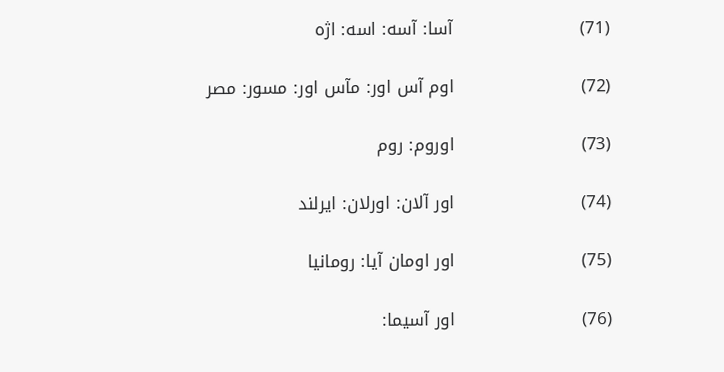(71)                      آسا: آسه: اسه: اژه

(72)                      اوم آس اور: مآس اور: مسور: مصر

(73)                      اوروم: روم

(74)                      اور آلان: اورلان: ایرلند

(75)                      اور اومان آیا: رومانیا

(76)                      اور آسیما: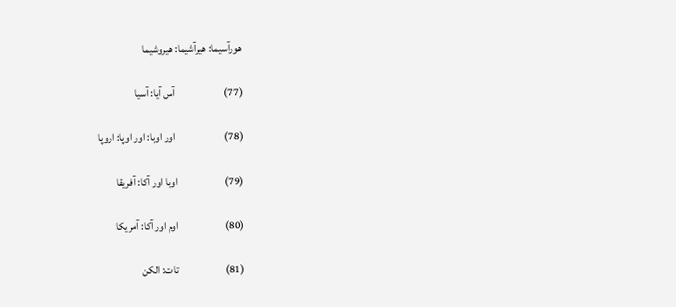هورآسیما: هیرآشیما: هیروشیما

(77)                       آس آیا: آسیا

(78)                       اور اوبا: اور اوپا: اروپا

(79)                      اوبا اور آکا: آفریقا

(80)                      اوم اور آکا: آمریکا

(81)                      تات: الکن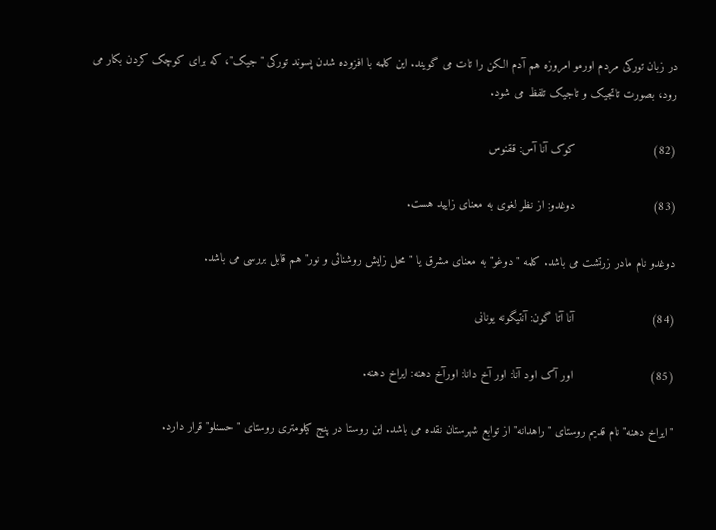در زبان تورکی مردم اورمو امروزه هم آدم الکن را تات می گویند. این کلمه با افزوده شدن پسوند تورکی "جیک"، که برای کوچک کردن بکار می رود، بصورت تاتجیک و تاجیک تلفظ می شود.

(82)                      کوک آنا آس: ققنوس

(83)                      دوغدو: از نظر لغوی به معنای زایید هست.

دوغدو نام مادر زرتشت می باشد. کلمه "دوغو" به معنای مشرق یا "محل زایش روشنائی و نور" هم قابل بررسی می باشد.

(84)                      آنا آتا گون: آنتیگونه یونانی

(85)                      اور آک اود آنا: اور آخ دانا: اورآخ دهنه: ایراخ دهنه.

"ایراخ دهنه" نام قدیم روستای "راهدانه" از توابع شهرستان نقده می باشد. این روستا در پنج کیلومتری روستای "حسنلو" قرار دارد.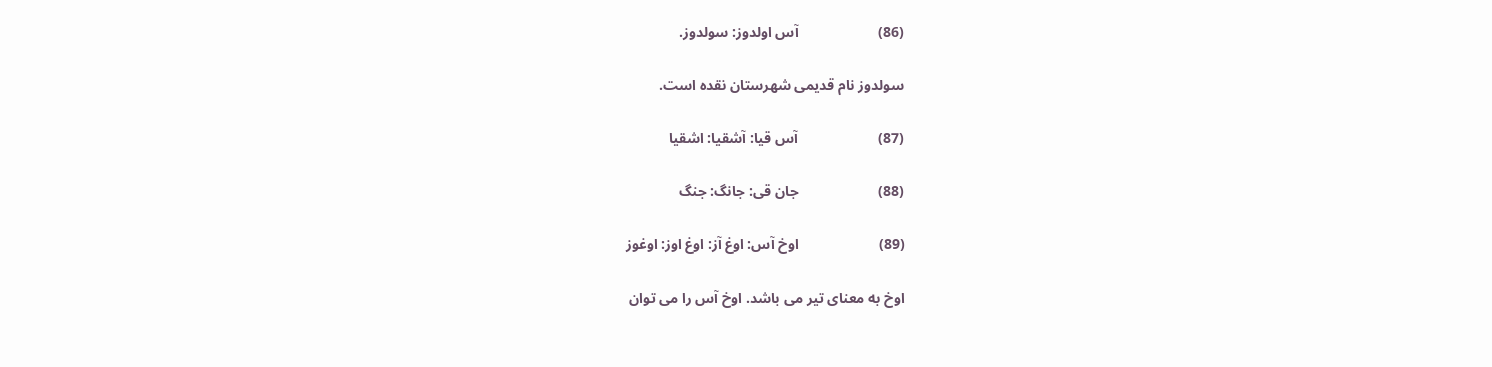(86)                      آس اولدوز: سولدوز.

سولدوز نام قدیمی شهرستان نقده است.

(87)                      آس قیا: آشقیا: اشقیا

(88)                      جان قی: جانگ: جنگ

(89)                      اوخ آس: اوغ آز: اوغ اوز: اوغوز

اوخ به معنای تیر می باشد. اوخ آس را می توان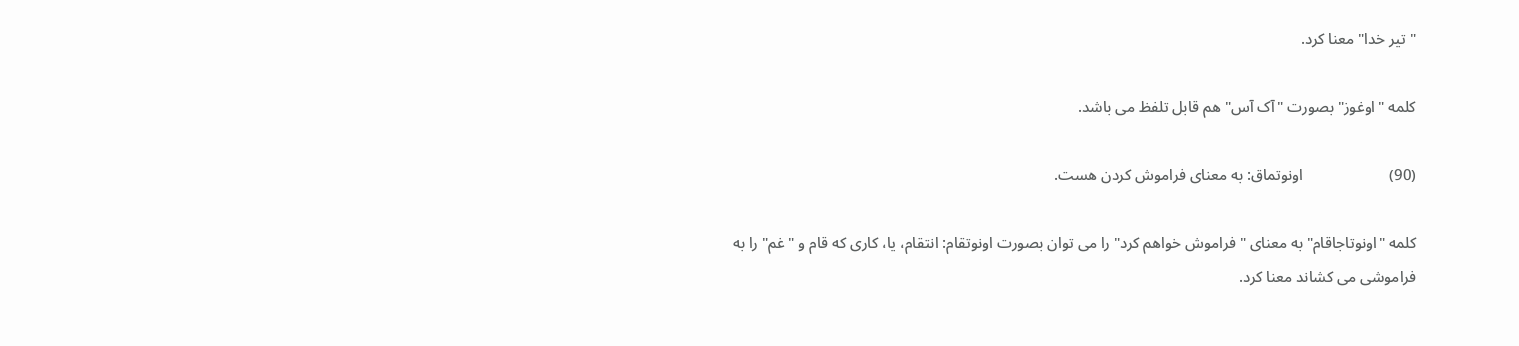"تیر خدا" معنا کرد.

کلمه "اوغوز" بصورت "آک آس" هم قابل تلفظ می باشد.

(90)                      اونوتماق: به معنای فراموش کردن هست.

کلمه "اونوتاجاقام" به معنای " فراموش خواهم کرد" را می توان بصورت اونوتقام: انتقام، یا، کاری که قام و "غم" را به فراموشی می کشاند معنا کرد.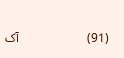(91)                      آک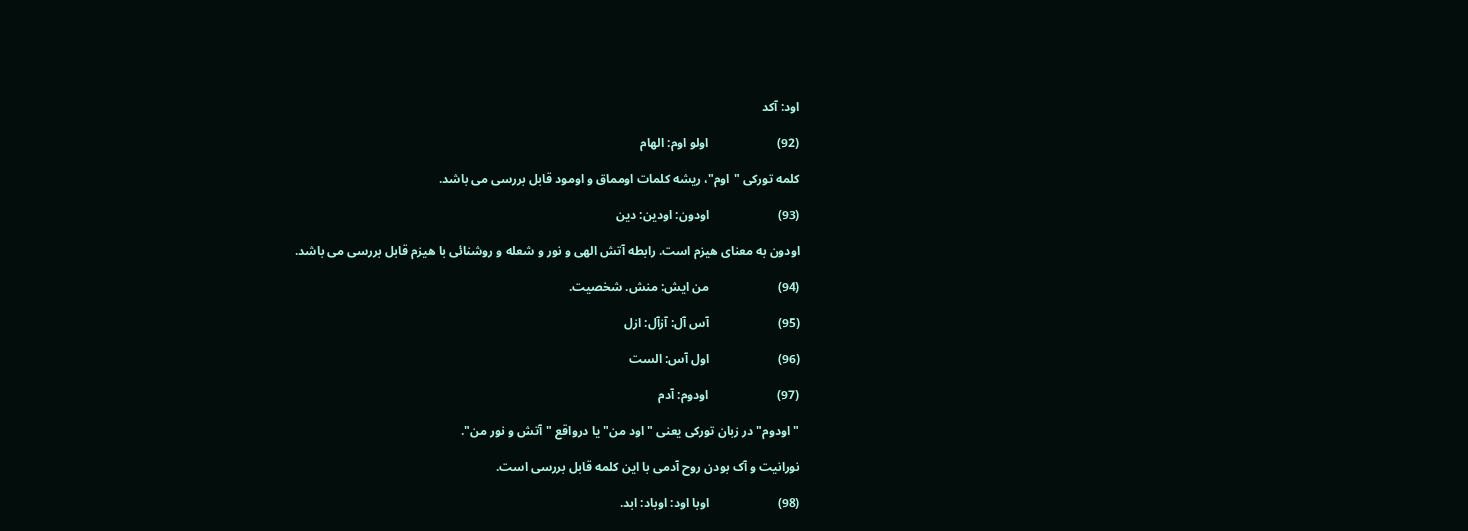اود: آکد

(92)                      اولو اوم: الهام

کلمه تورکی "اوم"، ریشه کلمات اومماق و اومود قابل بررسی می باشد.

(93)                      اودون: اودین: دین

اودون به معنای هیزم است. رابطه آتش الهی و نور و شعله و روشنائی با هیزم قابل بررسی می باشد.

(94)                      من ایش: منش. شخصیت.

(95)                      آس آل: آزآل: ازل

(96)                      اول آس: الست

(97)                      اودوم: آدم

"اودوم" در زبان تورکی یعنی "اود من" یا درواقع "آتش و نور من".

نورانیت و آک بودن روح آدمی با این کلمه قابل بررسی است.

(98)                      اوبا اود: اوباد: ابد.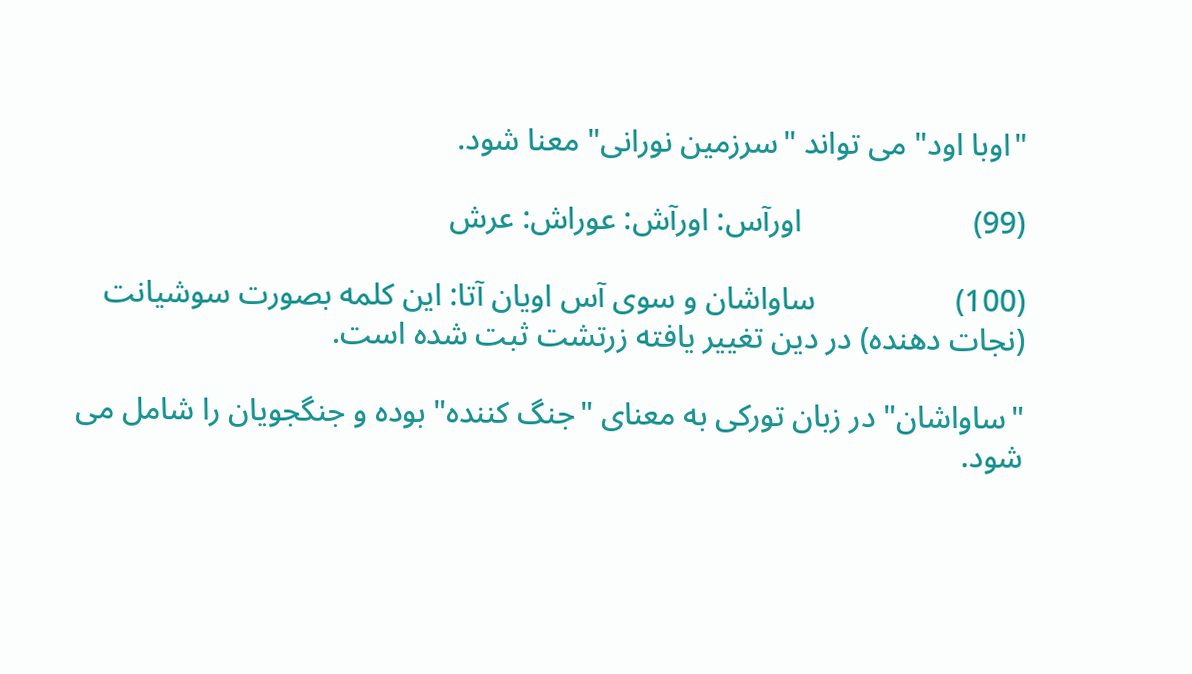"اوبا اود" می تواند "سرزمین نورانی" معنا شود.

(99)                      اورآس: اورآش: عوراش: عرش

(100)                  ساواشان و سوی آس اویان آتا: این کلمه بصورت سوشیانت (نجات دهنده) در دین تغییر یافته زرتشت ثبت شده است.

"ساواشان" در زبان تورکی به معنای "جنگ کننده" بوده و جنگجویان را شامل می شود.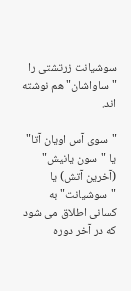سوشیانت زرتشتی را "ساواشان" هم نوشته اند.

"سوی آس اویان آتا" یا "سون یانیش" (آخرین آتش) یا "سوشیانت" به کسانی اطلاق می شود که در آخر دوره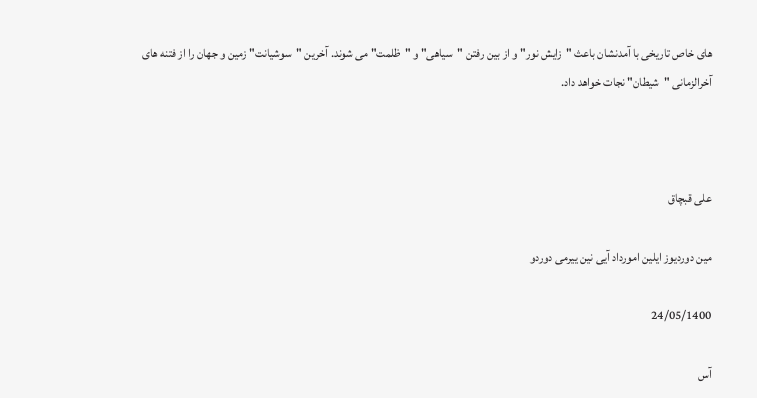های خاص تاریخی با آمدنشان باعث "زایش نور" و از بین رفتن "سیاهی" و "ظلمت" می شوند. آخرین "سوشیانت" زمین و جهان را از فتنه های آخرالزمانی "شیطان" نجات خواهد داد.



علی قبچاق

مین دوردیوز ایلین امورداد آیی نین ییرمی دوردو

24/05/1400

آس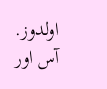اولدوز. آس اور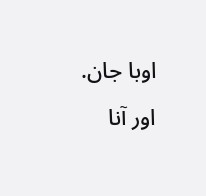اوبا جان. اور آنا